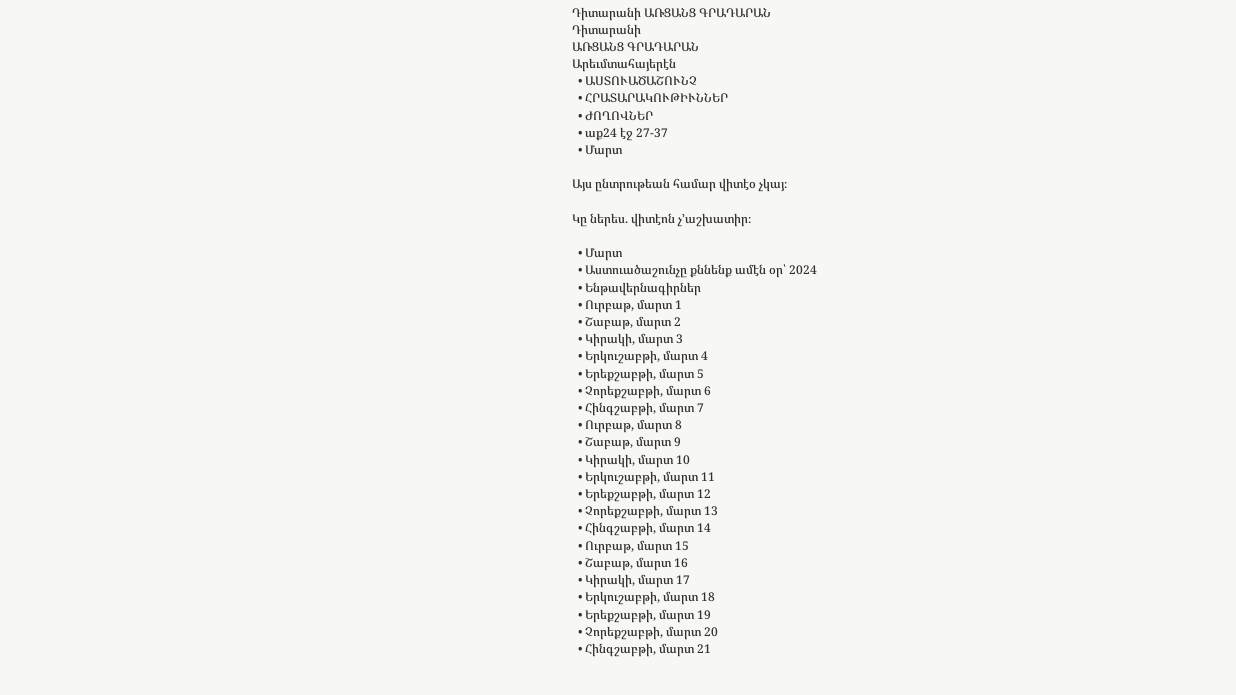Դիտարանի ԱՌՑԱՆՑ ԳՐԱԴԱՐԱՆ
Դիտարանի
ԱՌՑԱՆՑ ԳՐԱԴԱՐԱՆ
Արեւմտահայերէն
  • ԱՍՏՈՒԱԾԱՇՈՒՆՉ
  • ՀՐԱՏԱՐԱԿՈՒԹԻՒՆՆԵՐ
  • ԺՈՂՈՎՆԵՐ
  • աք24 էջ 27-37
  • Մարտ

Այս ընտրութեան համար վիտէօ չկայ։

Կը ներես. վիտէոն չ’աշխատիր։

  • Մարտ
  • Աստուածաշունչը քննենք ամէն օր՝ 2024
  • Ենթավերնագիրներ
  • Ուրբաթ, մարտ 1
  • Շաբաթ, մարտ 2
  • Կիրակի, մարտ 3
  • Երկուշաբթի, մարտ 4
  • Երեքշաբթի, մարտ 5
  • Չորեքշաբթի, մարտ 6
  • Հինգշաբթի, մարտ 7
  • Ուրբաթ, մարտ 8
  • Շաբաթ, մարտ 9
  • Կիրակի, մարտ 10
  • Երկուշաբթի, մարտ 11
  • Երեքշաբթի, մարտ 12
  • Չորեքշաբթի, մարտ 13
  • Հինգշաբթի, մարտ 14
  • Ուրբաթ, մարտ 15
  • Շաբաթ, մարտ 16
  • Կիրակի, մարտ 17
  • Երկուշաբթի, մարտ 18
  • Երեքշաբթի, մարտ 19
  • Չորեքշաբթի, մարտ 20
  • Հինգշաբթի, մարտ 21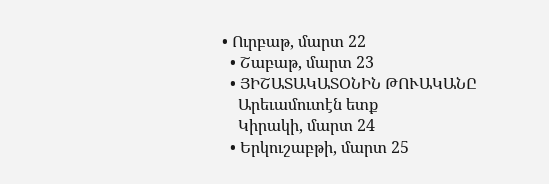• Ուրբաթ, մարտ 22
  • Շաբաթ, մարտ 23
  • ՅԻՇԱՏԱԿԱՏՕՆԻՆ ԹՈՒԱԿԱՆԸ
    Արեւամուտէն ետք
    Կիրակի, մարտ 24
  • Երկուշաբթի, մարտ 25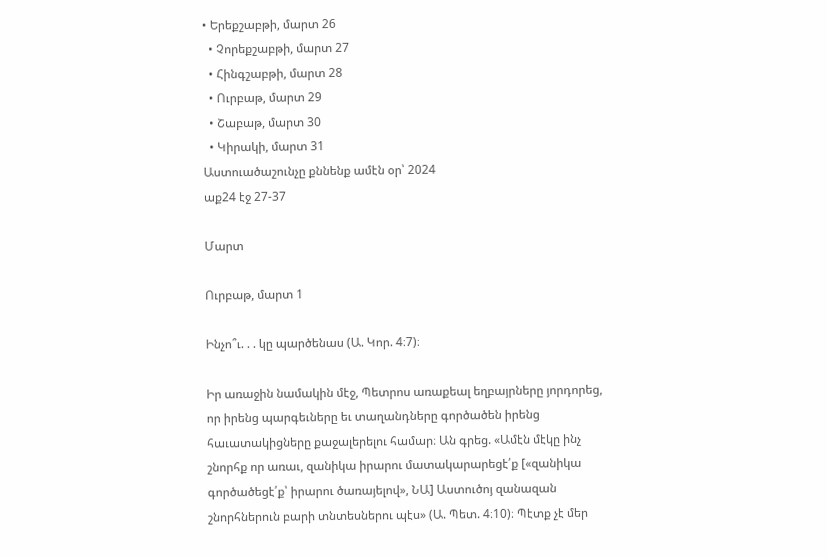• Երեքշաբթի, մարտ 26
  • Չորեքշաբթի, մարտ 27
  • Հինգշաբթի, մարտ 28
  • Ուրբաթ, մարտ 29
  • Շաբաթ, մարտ 30
  • Կիրակի, մարտ 31
Աստուածաշունչը քննենք ամէն օր՝ 2024
աք24 էջ 27-37

Մարտ

Ուրբաթ, մարտ 1

Ինչո՞ւ. . . կը պարծենաս (Ա. Կոր. 4։7)։

Իր առաջին նամակին մէջ, Պետրոս առաքեալ եղբայրները յորդորեց, որ իրենց պարգեւները եւ տաղանդները գործածեն իրենց հաւատակիցները քաջալերելու համար։ Ան գրեց. «Ամէն մէկը ինչ շնորհք որ առաւ, զանիկա իրարու մատակարարեցէ՛ք [«զանիկա գործածեցէ՛ք՝ իրարու ծառայելով», ՆԱ] Աստուծոյ զանազան շնորհներուն բարի տնտեսներու պէս» (Ա. Պետ. 4։10)։ Պէտք չէ մեր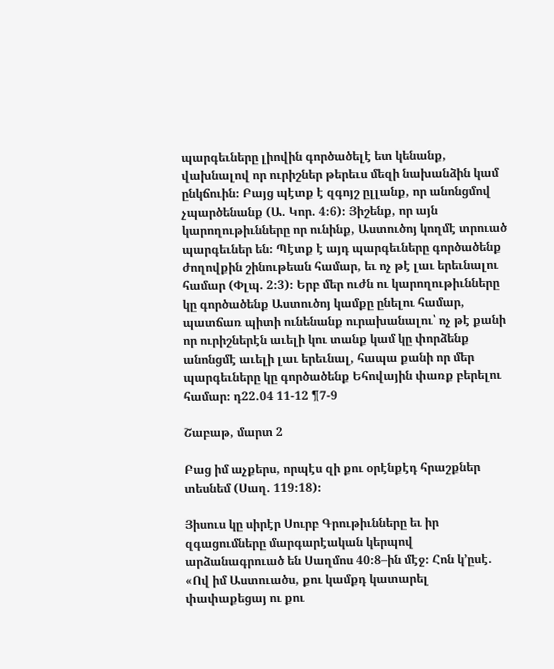պարգեւները լիովին գործածելէ ետ կենանք, վախնալով որ ուրիշներ թերեւս մեզի նախանձին կամ ընկճուին։ Բայց պէտք է զգոյշ ըլլանք, որ անոնցմով չպարծենանք (Ա. Կոր. 4։6)։ Յիշենք, որ այն կարողութիւնները որ ունինք, Աստուծոյ կողմէ տրուած պարգեւներ են։ Պէտք է այդ պարգեւները գործածենք ժողովքին շինութեան համար, եւ ոչ թէ լաւ երեւնալու համար (Փլպ. 2։3)։ Երբ մեր ուժն ու կարողութիւնները կը գործածենք Աստուծոյ կամքը ընելու համար, պատճառ պիտի ունենանք ուրախանալու՝ ոչ թէ քանի որ ուրիշներէն աւելի կու տանք կամ կը փորձենք անոնցմէ աւելի լաւ երեւնալ, հապա քանի որ մեր պարգեւները կը գործածենք Եհովային փառք բերելու համար։ դ22.04 11-12 ¶7-9

Շաբաթ, մարտ 2

Բաց իմ աչքերս, որպէս զի քու օրէնքէդ հրաշքներ տեսնեմ (Սաղ. 119։18)։

Յիսուս կը սիրէր Սուրբ Գրութիւնները եւ իր զգացումները մարգարէական կերպով արձանագրուած են Սաղմոս 40։8–ին մէջ։ Հոն կ’ըսէ. «Ով իմ Աստուածս, քու կամքդ կատարել փափաքեցայ ու քու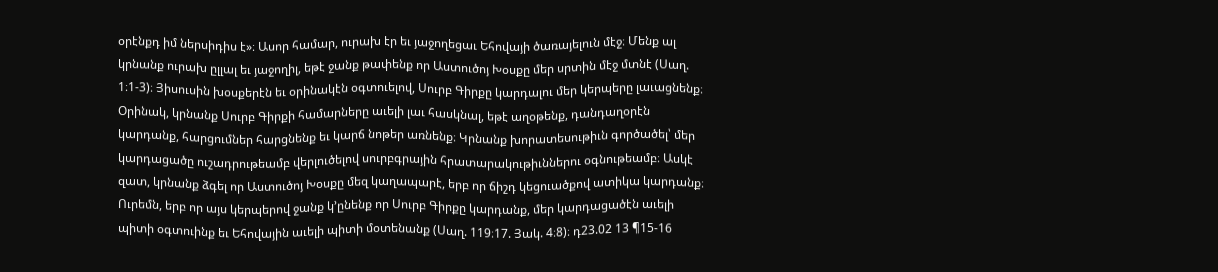օրէնքդ իմ ներսիդիս է»։ Ասոր համար, ուրախ էր եւ յաջողեցաւ Եհովայի ծառայելուն մէջ։ Մենք ալ կրնանք ուրախ ըլլալ եւ յաջողիլ, եթէ ջանք թափենք որ Աստուծոյ Խօսքը մեր սրտին մէջ մտնէ (Սաղ. 1։1-3)։ Յիսուսին խօսքերէն եւ օրինակէն օգտուելով, Սուրբ Գիրքը կարդալու մեր կերպերը լաւացնենք։ Օրինակ, կրնանք Սուրբ Գիրքի համարները աւելի լաւ հասկնալ, եթէ աղօթենք, դանդաղօրէն կարդանք, հարցումներ հարցնենք եւ կարճ նոթեր առնենք։ Կրնանք խորատեսութիւն գործածել՝ մեր կարդացածը ուշադրութեամբ վերլուծելով սուրբգրային հրատարակութիւններու օգնութեամբ։ Ասկէ զատ, կրնանք ձգել որ Աստուծոյ Խօսքը մեզ կաղապարէ, երբ որ ճիշդ կեցուածքով ատիկա կարդանք։ Ուրեմն, երբ որ այս կերպերով ջանք կ’ընենք որ Սուրբ Գիրքը կարդանք, մեր կարդացածէն աւելի պիտի օգտուինք եւ Եհովային աւելի պիտի մօտենանք (Սաղ. 119։17. Յակ. 4։8)։ դ23.02 13 ¶15-16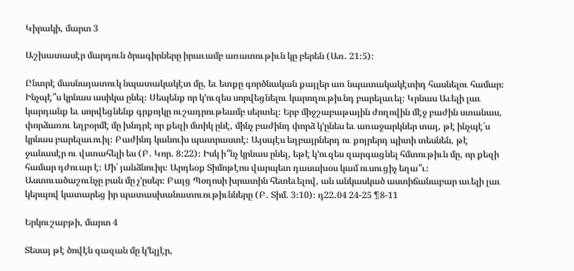Կիրակի, մարտ 3

Աշխատասէր մարդուն ծրագիրները իրաւամբ առատութիւն կը բերեն (Առ. 21։5)։

Ընտրէ մասնայատուկ նպատակակէտ մը, եւ ետքը գործնական քայլեր առ նպատակակէտիդ հասնելու համար։ Ինչպէ՞ս կրնաս ասիկա ընել։ Սեպենք որ կ’ուզես սորվեցնելու կարողութիւնդ բարելաւել։ Կրնաս Աւելի լաւ կարդանք եւ սորվեցնենք գրքոյկը ուշադրութեամբ սերտել։ Երբ միջշաբաթային ժողովին մէջ բաժին ստանաս, փորձառու եղբօրմէ մը խնդրէ որ քեզի մտիկ ընէ, մինչ բաժինդ փորձ կ’ընես եւ առաջարկներ տայ, թէ ինչպէ՛ս կրնաս բարելաւուիլ։ Բաժինդ կանուխ պատրաստէ։ Այսպէս եղբայրներդ ու քոյրերդ պիտի տեսնեն, թէ ջանասէր ու վստահելի ես (Բ. Կոր. 8։22)։ Իսկ ի՞նչ կրնաս ընել, եթէ կ’ուզես զարգացնել հմտութիւն մը, որ քեզի համար դժուար է։ Մի՛ յանձնուիր։ Արդեօք Տիմոթէոս վարպետ դասախօս կամ ուսուցիչ եղա՞ւ։ Աստուածաշունչը բան մը չ’ըսեր։ Բայց Պօղոսի խրատին հետեւելով, ան անկասկած աստիճանաբար աւելի լաւ կերպով կատարեց իր պատասխանատուութիւնները (Բ. Տիմ. 3։10)։ դ22.04 24-25 ¶8-11

Երկուշաբթի, մարտ 4

Տեսայ թէ ծովէն գազան մը կ’ելլէր,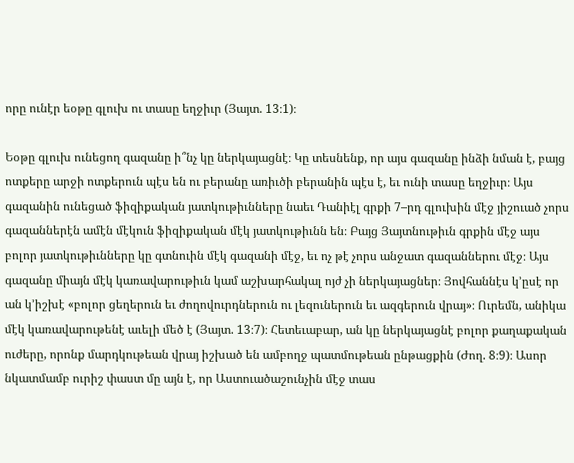որը ունէր եօթը գլուխ ու տասը եղջիւր (Յայտ. 13։1)։

Եօթը գլուխ ունեցող գազանը ի՞նչ կը ներկայացնէ։ Կը տեսնենք, որ այս գազանը ինձի նման է, բայց ոտքերը արջի ոտքերուն պէս են ու բերանը առիւծի բերանին պէս է, եւ ունի տասը եղջիւր։ Այս գազանին ունեցած ֆիզիքական յատկութիւնները նաեւ Դանիէլ գրքի 7–րդ գլուխին մէջ յիշուած չորս գազաններէն ամէն մէկուն ֆիզիքական մէկ յատկութիւնն են։ Բայց Յայտնութիւն գրքին մէջ այս բոլոր յատկութիւնները կը գտնուին մէկ գազանի մէջ, եւ ոչ թէ չորս անջատ գազաններու մէջ։ Այս գազանը միայն մէկ կառավարութիւն կամ աշխարհակալ ոյժ չի ներկայացներ։ Յովհաննէս կ’ըսէ որ ան կ’իշխէ «բոլոր ցեղերուն եւ ժողովուրդներուն ու լեզուներուն եւ ազգերուն վրայ»։ Ուրեմն, անիկա մէկ կառավարութենէ աւելի մեծ է (Յայտ. 13։7)։ Հետեւաբար, ան կը ներկայացնէ բոլոր քաղաքական ուժերը, որոնք մարդկութեան վրայ իշխած են ամբողջ պատմութեան ընթացքին (Ժող. 8։9)։ Ասոր նկատմամբ ուրիշ փաստ մը այն է, որ Աստուածաշունչին մէջ տաս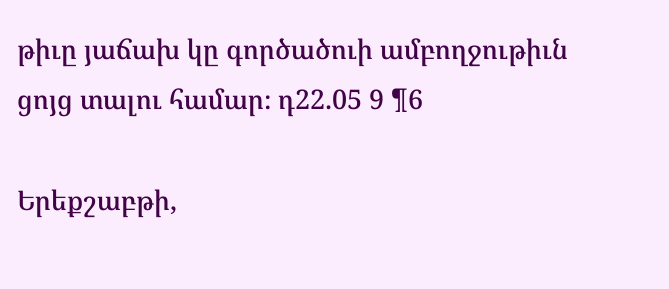թիւը յաճախ կը գործածուի ամբողջութիւն ցոյց տալու համար։ դ22.05 9 ¶6

Երեքշաբթի,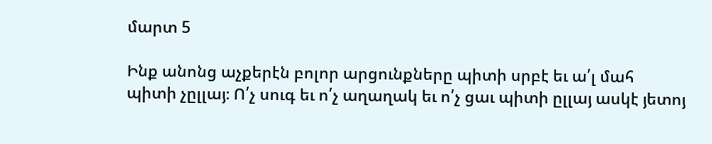մարտ 5

Ինք անոնց աչքերէն բոլոր արցունքները պիտի սրբէ եւ ա՛լ մահ պիտի չըլլայ։ Ո՛չ սուգ եւ ո՛չ աղաղակ եւ ո՛չ ցաւ պիտի ըլլայ ասկէ յետոյ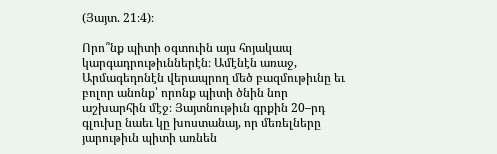(Յայտ. 21։4)։

Որո՞նք պիտի օգտուին այս հոյակապ կարգադրութիւններէն։ Ամէնէն առաջ, Արմագեդոնէն վերապրող մեծ բազմութիւնը եւ բոլոր անոնք՝ որոնք պիտի ծնին նոր աշխարհին մէջ։ Յայտնութիւն գրքին 20–րդ գլուխը նաեւ կը խոստանայ, որ մեռելները յարութիւն պիտի առնեն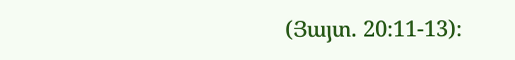(Յայտ. 20։11-13)։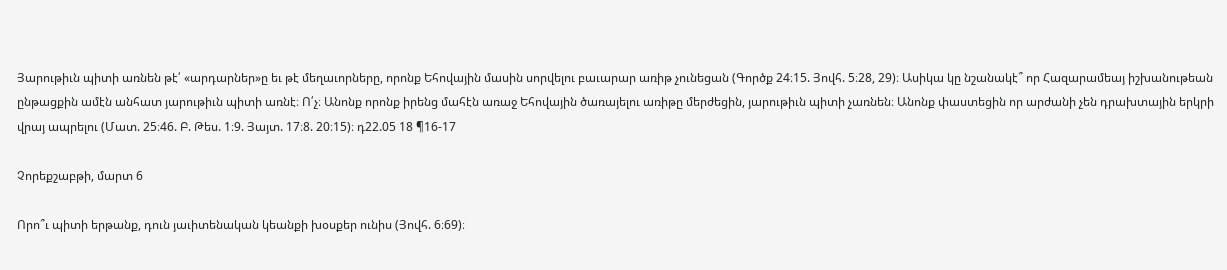Յարութիւն պիտի առնեն թէ՛ «արդարներ»ը եւ թէ մեղաւորները, որոնք Եհովային մասին սորվելու բաւարար առիթ չունեցան (Գործք 24։15. Յովհ. 5։28, 29)։ Ասիկա կը նշանակէ՞ որ Հազարամեայ իշխանութեան ընթացքին ամէն անհատ յարութիւն պիտի առնէ։ Ո՛չ։ Անոնք որոնք իրենց մահէն առաջ Եհովային ծառայելու առիթը մերժեցին, յարութիւն պիտի չառնեն։ Անոնք փաստեցին որ արժանի չեն դրախտային երկրի վրայ ապրելու (Մատ. 25։46. Բ. Թես. 1։9. Յայտ. 17։8. 20։15)։ դ22.05 18 ¶16-17

Չորեքշաբթի, մարտ 6

Որո՞ւ պիտի երթանք, դուն յաւիտենական կեանքի խօսքեր ունիս (Յովհ. 6։69)։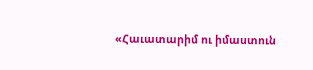«Հաւատարիմ ու իմաստուն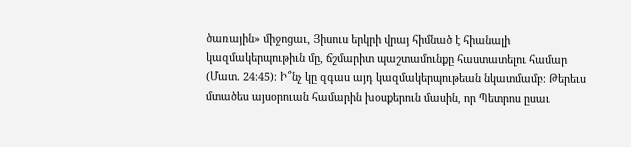ծառային» միջոցաւ, Յիսուս երկրի վրայ հիմնած է հիանալի կազմակերպութիւն մը, ճշմարիտ պաշտամունքը հաստատելու համար (Մատ. 24։45)։ Ի՞նչ կը զգաս այդ կազմակերպութեան նկատմամբ։ Թերեւս մտածես այսօրուան համարին խօսքերուն մասին, որ Պետրոս ըսաւ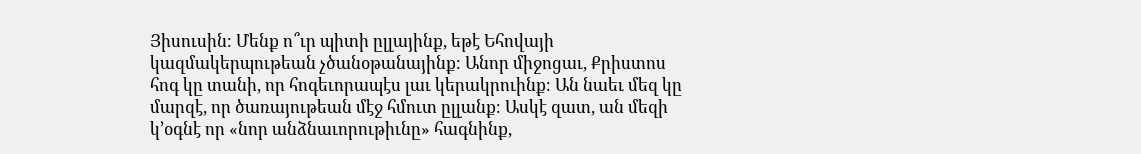Յիսուսին։ Մենք ո՞ւր պիտի ըլլայինք, եթէ Եհովայի կազմակերպութեան չծանօթանայինք։ Անոր միջոցաւ, Քրիստոս հոգ կը տանի, որ հոգեւորապէս լաւ կերակրուինք։ Ան նաեւ մեզ կը մարզէ, որ ծառայութեան մէջ հմուտ ըլլանք։ Ասկէ զատ, ան մեզի կ’օգնէ որ «նոր անձնաւորութիւնը» հագնինք,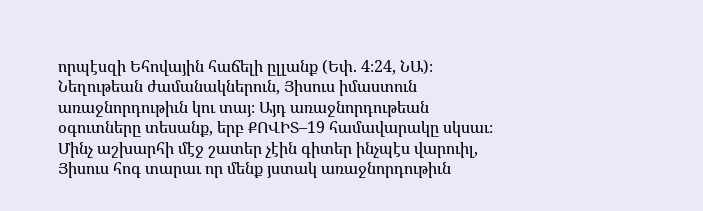որպէսզի Եհովային հաճելի ըլլանք (Եփ. 4։24, ՆԱ)։ Նեղութեան ժամանակներուն, Յիսուս իմաստուն առաջնորդութիւն կու տայ։ Այդ առաջնորդութեան օգուտները տեսանք, երբ ՔՈՎԻՏ–19 համավարակը սկսաւ։ Մինչ աշխարհի մէջ շատեր չէին գիտեր ինչպէս վարուիլ, Յիսուս հոգ տարաւ որ մենք յստակ առաջնորդութիւն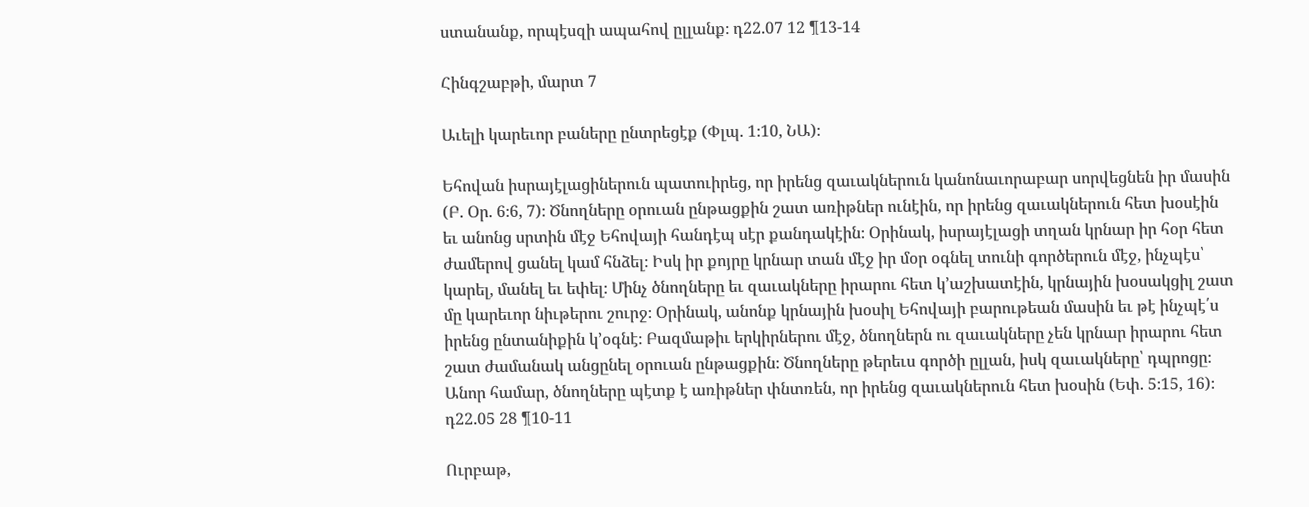ստանանք, որպէսզի ապահով ըլլանք։ դ22.07 12 ¶13-14

Հինգշաբթի, մարտ 7

Աւելի կարեւոր բաները ընտրեցէք (Փլպ. 1։10, ՆԱ)։

Եհովան իսրայէլացիներուն պատուիրեց, որ իրենց զաւակներուն կանոնաւորաբար սորվեցնեն իր մասին (Բ. Օր. 6։6, 7)։ Ծնողները օրուան ընթացքին շատ առիթներ ունէին, որ իրենց զաւակներուն հետ խօսէին եւ անոնց սրտին մէջ Եհովայի հանդէպ սէր քանդակէին։ Օրինակ, իսրայէլացի տղան կրնար իր հօր հետ ժամերով ցանել կամ հնձել։ Իսկ իր քոյրը կրնար տան մէջ իր մօր օգնել տունի գործերուն մէջ, ինչպէս՝ կարել, մանել եւ եփել։ Մինչ ծնողները եւ զաւակները իրարու հետ կ’աշխատէին, կրնային խօսակցիլ շատ մը կարեւոր նիւթերու շուրջ։ Օրինակ, անոնք կրնային խօսիլ Եհովայի բարութեան մասին եւ թէ ինչպէ՛ս իրենց ընտանիքին կ’օգնէ։ Բազմաթիւ երկիրներու մէջ, ծնողներն ու զաւակները չեն կրնար իրարու հետ շատ ժամանակ անցընել օրուան ընթացքին։ Ծնողները թերեւս գործի ըլլան, իսկ զաւակները՝ դպրոցը։ Անոր համար, ծնողները պէտք է առիթներ փնտռեն, որ իրենց զաւակներուն հետ խօսին (Եփ. 5։15, 16)։ դ22.05 28 ¶10-11

Ուրբաթ,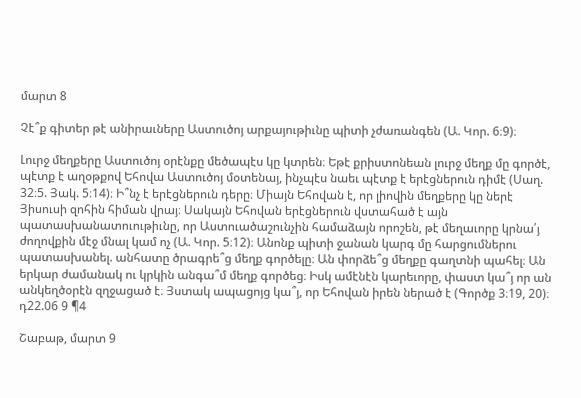մարտ 8

Չէ՞ք գիտեր թէ անիրաւները Աստուծոյ արքայութիւնը պիտի չժառանգեն (Ա. Կոր. 6։9)։

Լուրջ մեղքերը Աստուծոյ օրէնքը մեծապէս կը կտրեն։ Եթէ քրիստոնեան լուրջ մեղք մը գործէ, պէտք է աղօթքով Եհովա Աստուծոյ մօտենայ, ինչպէս նաեւ պէտք է երէցներուն դիմէ (Սաղ. 32։5. Յակ. 5։14)։ Ի՞նչ է երէցներուն դերը։ Միայն Եհովան է, որ լիովին մեղքերը կը ներէ Յիսուսի զոհին հիման վրայ։ Սակայն Եհովան երէցներուն վստահած է այն պատասխանատուութիւնը, որ Աստուածաշունչին համաձայն որոշեն, թէ մեղաւորը կրնա՛յ ժողովքին մէջ մնալ կամ ոչ (Ա. Կոր. 5։12)։ Անոնք պիտի ջանան կարգ մը հարցումներու պատասխանել. անհատը ծրագրե՞ց մեղք գործելը։ Ան փորձե՞ց մեղքը գաղտնի պահել։ Ան երկար ժամանակ ու կրկին անգա՞մ մեղք գործեց։ Իսկ ամէնէն կարեւորը, փաստ կա՞յ որ ան անկեղծօրէն զղջացած է։ Յստակ ապացոյց կա՞յ, որ Եհովան իրեն ներած է (Գործք 3։19, 20)։ դ22.06 9 ¶4

Շաբաթ, մարտ 9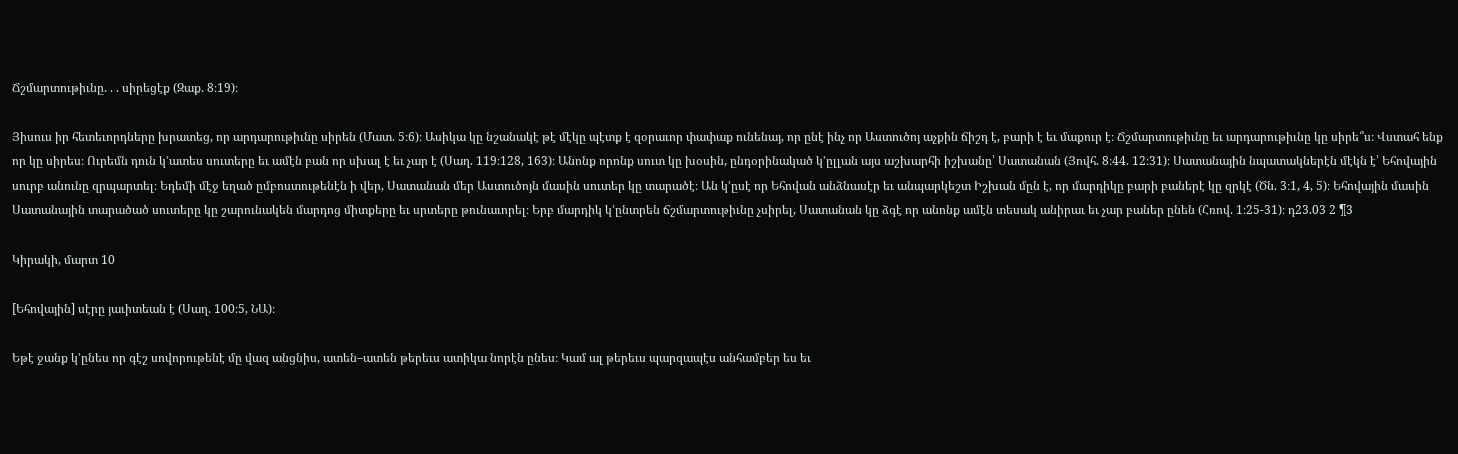Ճշմարտութիւնը. . . սիրեցէք (Զաք. 8։19)։

Յիսուս իր հետեւորդները խրատեց, որ արդարութիւնը սիրեն (Մատ. 5։6)։ Ասիկա կը նշանակէ թէ մէկը պէտք է զօրաւոր փափաք ունենայ, որ ընէ ինչ որ Աստուծոյ աչքին ճիշդ է, բարի է եւ մաքուր է։ Ճշմարտութիւնը եւ արդարութիւնը կը սիրե՞ս։ Վստահ ենք որ կը սիրես։ Ուրեմն դուն կ’ատես սուտերը եւ ամէն բան որ սխալ է եւ չար է (Սաղ. 119։128, 163)։ Անոնք որոնք սուտ կը խօսին, ընդօրինակած կ’ըլլան այս աշխարհի իշխանը՝ Սատանան (Յովհ. 8։44. 12։31)։ Սատանային նպատակներէն մէկն է՝ Եհովային սուրբ անունը զրպարտել։ Եդեմի մէջ եղած ըմբոստութենէն ի վեր, Սատանան մեր Աստուծոյն մասին սուտեր կը տարածէ։ Ան կ’ըսէ որ Եհովան անձնասէր եւ անպարկեշտ Իշխան մըն է, որ մարդիկը բարի բաներէ կը զրկէ (Ծն. 3։1, 4, 5)։ Եհովային մասին Սատանային տարածած սուտերը կը շարունակեն մարդոց միտքերը եւ սրտերը թունաւորել։ Երբ մարդիկ կ’ընտրեն ճշմարտութիւնը չսիրել, Սատանան կը ձգէ որ անոնք ամէն տեսակ անիրաւ եւ չար բաներ ընեն (Հռով. 1։25-31)։ դ23.03 2 ¶3

Կիրակի, մարտ 10

[Եհովային] սէրը յաւիտեան է (Սաղ. 100։5, ՆԱ)։

Եթէ ջանք կ’ընես որ գէշ սովորութենէ մը վազ անցնիս, ատեն–ատեն թերեւս ատիկա նորէն ընես։ Կամ ալ թերեւս պարզապէս անհամբեր ես եւ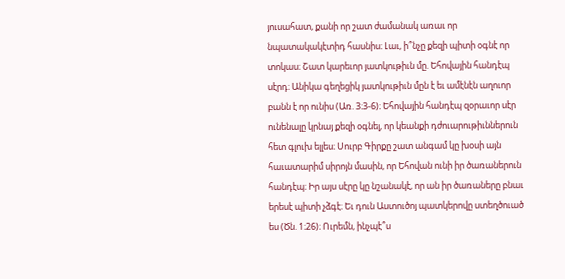յուսահատ, քանի որ շատ ժամանակ առաւ որ նպատակակէտիդ հասնիս։ Լաւ, ի՞նչը քեզի պիտի օգնէ որ տոկաս։ Շատ կարեւոր յատկութիւն մը. Եհովային հանդէպ սէրդ։ Անիկա գեղեցիկ յատկութիւն մըն է եւ ամէնէն աղուոր բանն է որ ունիս (Առ. 3։3-6)։ Եհովային հանդէպ զօրաւոր սէր ունենալը կրնայ քեզի օգնել, որ կեանքի դժուարութիւններուն հետ գլուխ ելլես։ Սուրբ Գիրքը շատ անգամ կը խօսի այն հաւատարիմ սիրոյն մասին, որ Եհովան ունի իր ծառաներուն հանդէպ։ Իր այս սէրը կը նշանակէ, որ ան իր ծառաները բնաւ երեսէ պիտի չձգէ։ Եւ դուն Աստուծոյ պատկերովը ստեղծուած ես (Ծն. 1։26)։ Ուրեմն, ինչպէ՞ս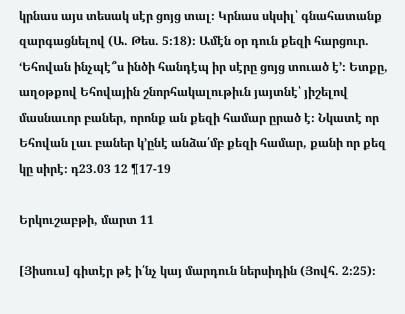կրնաս այս տեսակ սէր ցոյց տալ։ Կրնաս սկսիլ՝ գնահատանք զարգացնելով (Ա. Թես. 5։18)։ Ամէն օր դուն քեզի հարցուր. ‘Եհովան ինչպէ՞ս ինծի հանդէպ իր սէրը ցոյց տուած է’։ Ետքը, աղօթքով Եհովային շնորհակալութիւն յայտնէ՝ յիշելով մասնաւոր բաներ, որոնք ան քեզի համար ըրած է։ Նկատէ որ Եհովան լաւ բաներ կ’ընէ անձա՛մբ քեզի համար, քանի որ քեզ կը սիրէ։ դ23.03 12 ¶17-19

Երկուշաբթի, մարտ 11

[Յիսուս] գիտէր թէ ի՛նչ կայ մարդուն ներսիդին (Յովհ. 2։25)։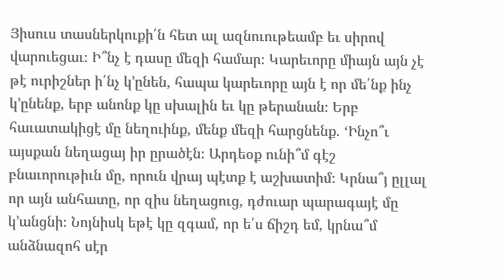Յիսուս տասներկուքի՛ն հետ ալ ազնուութեամբ եւ սիրով վարուեցաւ։ Ի՞նչ է դասը մեզի համար։ Կարեւորը միայն այն չէ թէ ուրիշներ ի՛նչ կ’ընեն, հապա կարեւորը այն է որ մե՛նք ինչ կ’ընենք, երբ անոնք կը սխալին եւ կը թերանան։ Երբ հաւատակիցէ մը նեղուինք, մենք մեզի հարցնենք. ‘Ինչո՞ւ այսքան նեղացայ իր ըրածէն։ Արդեօք ունի՞մ գէշ բնաւորութիւն մը, որուն վրայ պէտք է աշխատիմ։ Կրնա՞յ ըլլալ որ այն անհատը, որ զիս նեղացուց, դժուար պարագայէ մը կ’անցնի։ Նոյնիսկ եթէ կը զգամ, որ ե՛ս ճիշդ եմ, կրնա՞մ անձնազոհ սէր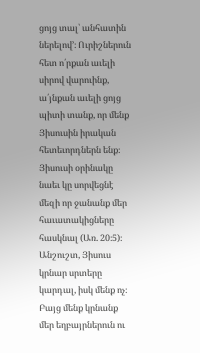ցոյց տալ՝ անհատին ներելով’։ Ուրիշներուն հետ ո՛րքան աւելի սիրով վարուինք, ա՛յնքան աւելի ցոյց պիտի տանք, որ մենք Յիսուսին իրական հետեւորդներն ենք։ Յիսուսի օրինակը նաեւ կը սորվեցնէ մեզի որ ջանանք մեր հաւատակիցները հասկնալ (Առ. 20։5)։ Անշուշտ, Յիսուս կրնար սրտերը կարդալ, իսկ մենք ոչ։ Բայց մենք կրնանք մեր եղբայրներուն ու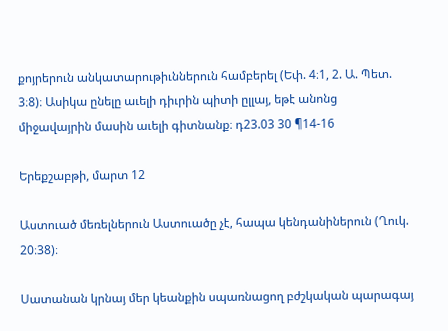քոյրերուն անկատարութիւններուն համբերել (Եփ. 4։1, 2. Ա. Պետ. 3։8)։ Ասիկա ընելը աւելի դիւրին պիտի ըլլայ, եթէ անոնց միջավայրին մասին աւելի գիտնանք։ դ23.03 30 ¶14-16

Երեքշաբթի, մարտ 12

Աստուած մեռելներուն Աստուածը չէ, հապա կենդանիներուն (Ղուկ. 20։38)։

Սատանան կրնայ մեր կեանքին սպառնացող բժշկական պարագայ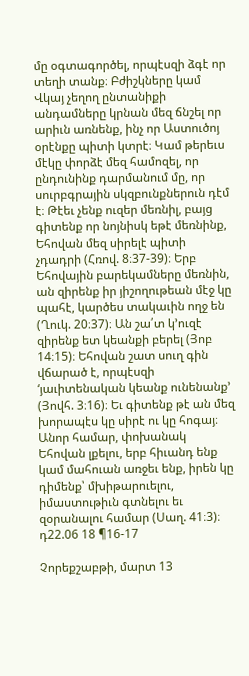մը օգտագործել, որպէսզի ձգէ որ տեղի տանք։ Բժիշկները կամ Վկայ չեղող ընտանիքի անդամները կրնան մեզ ճնշել որ արիւն առնենք, ինչ որ Աստուծոյ օրէնքը պիտի կտրէ։ Կամ թերեւս մէկը փորձէ մեզ համոզել, որ ընդունինք դարմանում մը, որ սուրբգրային սկզբունքներուն դէմ է։ Թէեւ չենք ուզեր մեռնիլ, բայց գիտենք որ նոյնիսկ եթէ մեռնինք, Եհովան մեզ սիրելէ պիտի չդադրի (Հռով. 8։37-39)։ Երբ Եհովային բարեկամները մեռնին, ան զիրենք իր յիշողութեան մէջ կը պահէ, կարծես տակաւին ողջ են (Ղուկ. 20։37)։ Ան շա՛տ կ’ուզէ զիրենք ետ կեանքի բերել (Յոբ 14։15)։ Եհովան շատ սուղ գին վճարած է, որպէսզի ‘յաւիտենական կեանք ունենանք’ (Յովհ. 3։16)։ Եւ գիտենք թէ ան մեզ խորապէս կը սիրէ ու կը հոգայ։ Անոր համար, փոխանակ Եհովան լքելու, երբ հիւանդ ենք կամ մահուան առջեւ ենք, իրեն կը դիմենք՝ մխիթարուելու, իմաստութիւն գտնելու եւ զօրանալու համար (Սաղ. 41։3)։ դ22.06 18 ¶16-17

Չորեքշաբթի, մարտ 13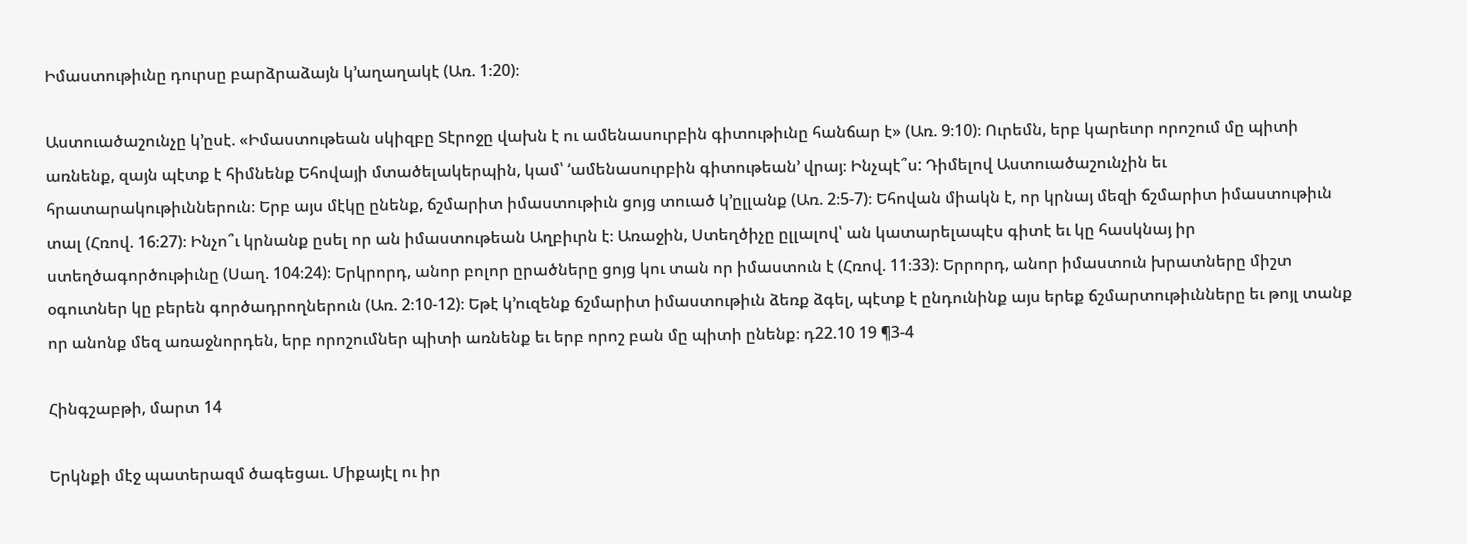Իմաստութիւնը դուրսը բարձրաձայն կ’աղաղակէ (Առ. 1։20)։

Աստուածաշունչը կ’ըսէ. «Իմաստութեան սկիզբը Տէրոջը վախն է ու ամենասուրբին գիտութիւնը հանճար է» (Առ. 9։10)։ Ուրեմն, երբ կարեւոր որոշում մը պիտի առնենք, զայն պէտք է հիմնենք Եհովայի մտածելակերպին, կամ՝ ‘ամենասուրբին գիտութեան’ վրայ։ Ինչպէ՞ս: Դիմելով Աստուածաշունչին եւ հրատարակութիւններուն։ Երբ այս մէկը ընենք, ճշմարիտ իմաստութիւն ցոյց տուած կ’ըլլանք (Առ. 2։5-7)։ Եհովան միակն է, որ կրնայ մեզի ճշմարիտ իմաստութիւն տալ (Հռով. 16։27)։ Ինչո՞ւ կրնանք ըսել որ ան իմաստութեան Աղբիւրն է։ Առաջին, Ստեղծիչը ըլլալով՝ ան կատարելապէս գիտէ եւ կը հասկնայ իր ստեղծագործութիւնը (Սաղ. 104։24)։ Երկրորդ, անոր բոլոր ըրածները ցոյց կու տան որ իմաստուն է (Հռով. 11։33)։ Երրորդ, անոր իմաստուն խրատները միշտ օգուտներ կը բերեն գործադրողներուն (Առ. 2։10-12)։ Եթէ կ’ուզենք ճշմարիտ իմաստութիւն ձեռք ձգել, պէտք է ընդունինք այս երեք ճշմարտութիւնները եւ թոյլ տանք որ անոնք մեզ առաջնորդեն, երբ որոշումներ պիտի առնենք եւ երբ որոշ բան մը պիտի ընենք։ դ22.10 19 ¶3-4

Հինգշաբթի, մարտ 14

Երկնքի մէջ պատերազմ ծագեցաւ. Միքայէլ ու իր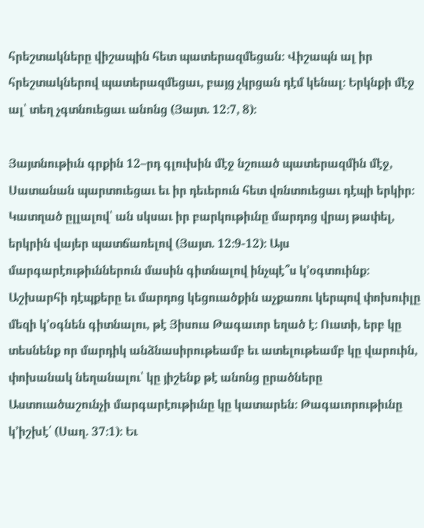հրեշտակները վիշապին հետ պատերազմեցան։ Վիշապն ալ իր հրեշտակներով պատերազմեցաւ, բայց չկրցան դէմ կենալ։ Երկնքի մէջ ալ՝ տեղ չգտնուեցաւ անոնց (Յայտ. 12։7, 8)։

Յայտնութիւն գրքին 12–րդ գլուխին մէջ նշուած պատերազմին մէջ, Սատանան պարտուեցաւ եւ իր դեւերուն հետ վռնտուեցաւ դէպի երկիր։ Կատղած ըլլալով՝ ան սկսաւ իր բարկութիւնը մարդոց վրայ թափել, երկրին վայեր պատճառելով (Յայտ. 12։9-12)։ Այս մարգարէութիւններուն մասին գիտնալով ինչպէ՞ս կ’օգտուինք։ Աշխարհի դէպքերը եւ մարդոց կեցուածքին աչքառու կերպով փոխուիլը մեզի կ’օգնեն գիտնալու, թէ Յիսուս Թագաւոր եղած է։ Ուստի, երբ կը տեսնենք որ մարդիկ անձնասիրութեամբ եւ ատելութեամբ կը վարուին, փոխանակ նեղանալու՝ կը յիշենք թէ անոնց ըրածները Աստուածաշունչի մարգարէութիւնը կը կատարեն։ Թագաւորութիւնը կ’իշխէ՛ (Սաղ. 37։1)։ Եւ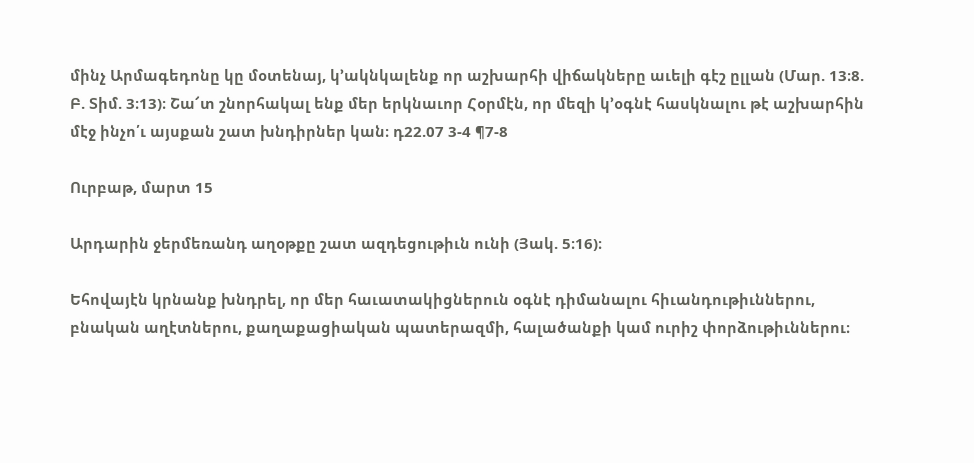մինչ Արմագեդոնը կը մօտենայ, կ’ակնկալենք որ աշխարհի վիճակները աւելի գէշ ըլլան (Մար. 13։8. Բ. Տիմ. 3։13)։ Շա՜տ շնորհակալ ենք մեր երկնաւոր Հօրմէն, որ մեզի կ’օգնէ հասկնալու թէ աշխարհին մէջ ինչո՛ւ այսքան շատ խնդիրներ կան։ դ22.07 3-4 ¶7-8

Ուրբաթ, մարտ 15

Արդարին ջերմեռանդ աղօթքը շատ ազդեցութիւն ունի (Յակ. 5։16)։

Եհովայէն կրնանք խնդրել, որ մեր հաւատակիցներուն օգնէ դիմանալու հիւանդութիւններու, բնական աղէտներու, քաղաքացիական պատերազմի, հալածանքի կամ ուրիշ փորձութիւններու։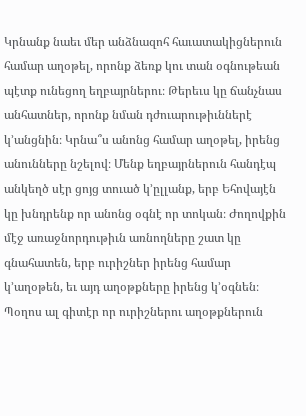Կրնանք նաեւ մեր անձնազոհ հաւատակիցներուն համար աղօթել, որոնք ձեռք կու տան օգնութեան պէտք ունեցող եղբայրներու։ Թերեւս կը ճանչնաս անհատներ, որոնք նման դժուարութիւններէ կ’անցնին։ Կրնա՞ս անոնց համար աղօթել, իրենց անունները նշելով։ Մենք եղբայրներուն հանդէպ անկեղծ սէր ցոյց տուած կ’ըլլանք, երբ Եհովայէն կը խնդրենք որ անոնց օգնէ որ տոկան։ Ժողովքին մէջ առաջնորդութիւն առնողները շատ կը գնահատեն, երբ ուրիշներ իրենց համար կ’աղօթեն, եւ այդ աղօթքները իրենց կ’օգնեն։ Պօղոս ալ գիտէր որ ուրիշներու աղօթքներուն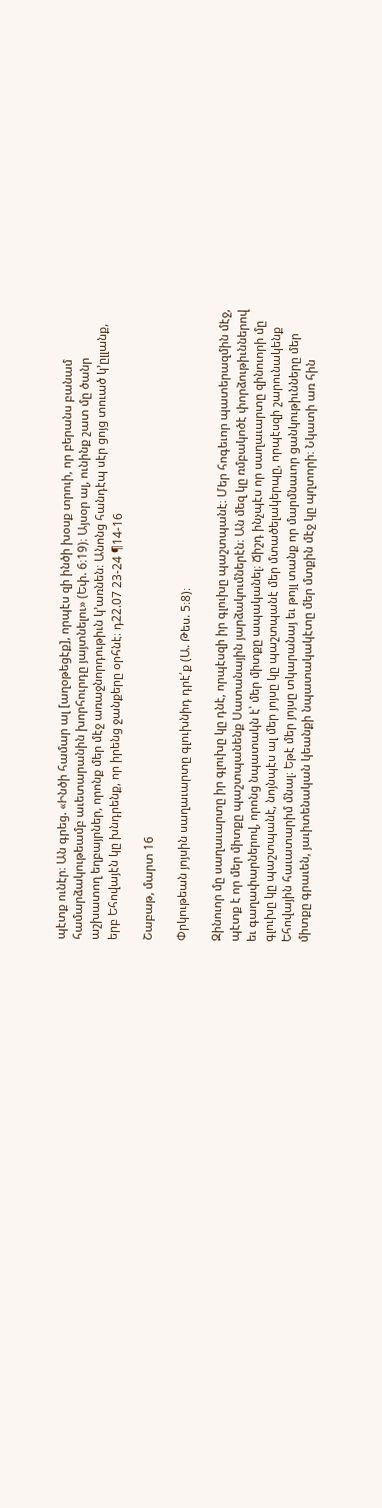պէտք ունէր։ Ան գրեց. «Ինծի համար ալ [աղօթեցէք], որպէս զի ինծի խօսք տրուի, որ բերանս բանամ համարձակութեամբ աւետարանին խորհուրդը յայտնելու» (Եփ. 6։19)։ Այսօր ալ, ունինք շատ մը ծանր աշխատող եղբայրներ, որոնք մեր մէջ առաջնորդութիւն կ’առնեն։ Անոնց հանդէպ սէր ցոյց տուած կ’ըլլանք, երբ Եհովայէն կը խնդրենք, որ իրենց ջանքերը օրհնէ։ դ22.07 23-24 ¶14-16

Շաբաթ, մարտ 16

Փրկութեան յոյսին սաղաւարտը գլուխնիդ դրէ՛ք (Ա. Թես. 5։8)։

Զինուոր մը սաղաւարտը իր գլուխը կը դնէ, որպէսզի իր գլուխը պաշտպանէ։ Մեր հոգեւոր պատերազմին մէջ, պէտք է որ մեր միտքը պաշտպանենք Սատանային յարձակումներէն։ Ան մեզ կը ռմբակոծէ փորձութիւններով եւ գաղափարներով, որոնց նպատակն է՝ մեր միտքը ապականել։ Ճիշդ ինչպէս որ սաղաւարտը զինուորի մը գլուխը կը պաշտպանէ, նոյնպէս ալ մեր յոյսը կը պաշտպանէ մեր մտածելակերպը, որպէսզի շարունակենք Եհովային հաւատարիմ մնալ։ Եթէ մեր յոյսը տկարանայ եւ թոյլ տանք որ մարմնաւոր ցանկութիւնները մեր միտքը գրաւեն, յաւիտենական կեանքի նպատակակէտը մեր մտքին մէջ կը պղտորի։ Նկատի առ հին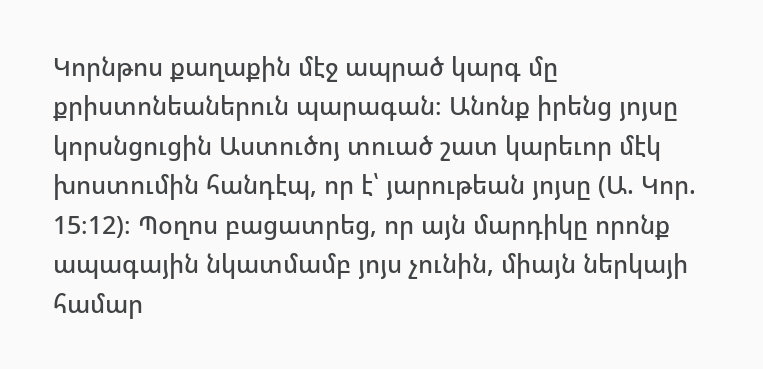Կորնթոս քաղաքին մէջ ապրած կարգ մը քրիստոնեաներուն պարագան։ Անոնք իրենց յոյսը կորսնցուցին Աստուծոյ տուած շատ կարեւոր մէկ խոստումին հանդէպ, որ է՝ յարութեան յոյսը (Ա. Կոր. 15։12)։ Պօղոս բացատրեց, որ այն մարդիկը որոնք ապագային նկատմամբ յոյս չունին, միայն ներկայի համար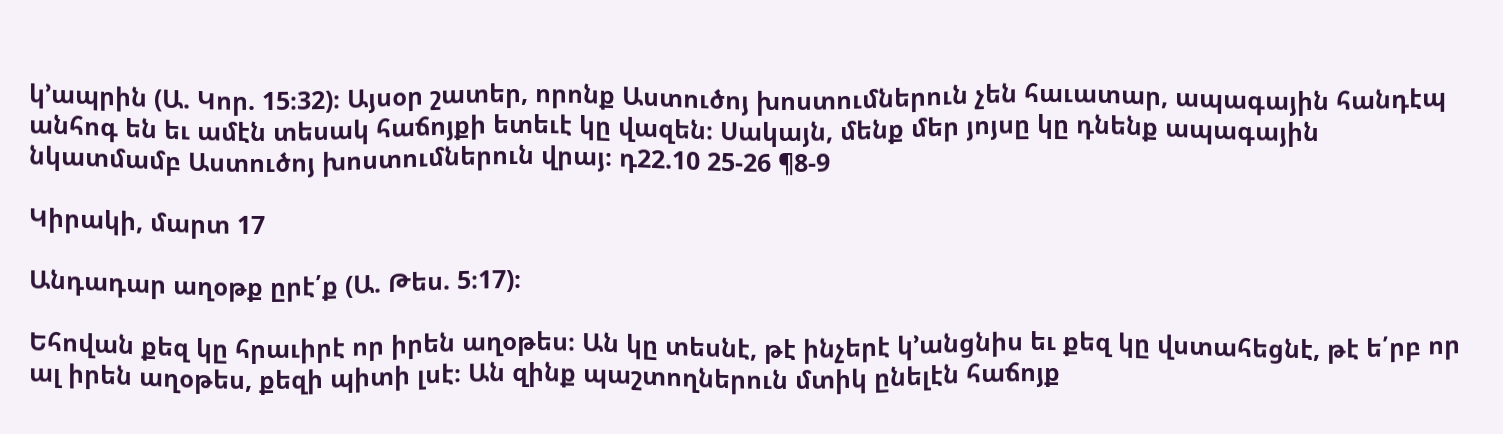կ’ապրին (Ա. Կոր. 15։32)։ Այսօր շատեր, որոնք Աստուծոյ խոստումներուն չեն հաւատար, ապագային հանդէպ անհոգ են եւ ամէն տեսակ հաճոյքի ետեւէ կը վազեն։ Սակայն, մենք մեր յոյսը կը դնենք ապագային նկատմամբ Աստուծոյ խոստումներուն վրայ։ դ22.10 25-26 ¶8-9

Կիրակի, մարտ 17

Անդադար աղօթք ըրէ՛ք (Ա. Թես. 5։17)։

Եհովան քեզ կը հրաւիրէ որ իրեն աղօթես։ Ան կը տեսնէ, թէ ինչերէ կ’անցնիս եւ քեզ կը վստահեցնէ, թէ ե՛րբ որ ալ իրեն աղօթես, քեզի պիտի լսէ։ Ան զինք պաշտողներուն մտիկ ընելէն հաճոյք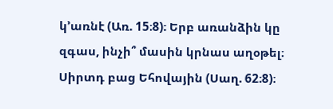կ’առնէ (Առ. 15։8)։ Երբ առանձին կը զգաս, ինչի՞ մասին կրնաս աղօթել։ Սիրտդ բաց Եհովային (Սաղ. 62։8)։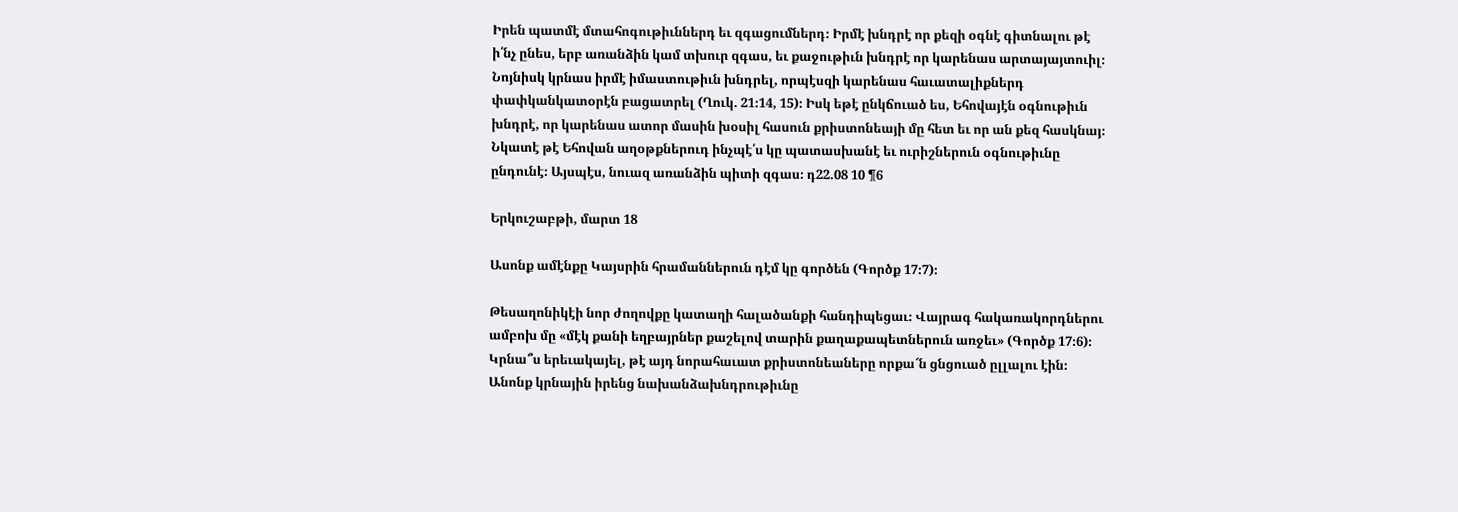Իրեն պատմէ մտահոգութիւններդ եւ զգացումներդ։ Իրմէ խնդրէ որ քեզի օգնէ գիտնալու թէ ի՛նչ ընես, երբ առանձին կամ տխուր զգաս, եւ քաջութիւն խնդրէ որ կարենաս արտայայտուիլ։ Նոյնիսկ կրնաս իրմէ իմաստութիւն խնդրել, որպէսզի կարենաս հաւատալիքներդ փափկանկատօրէն բացատրել (Ղուկ. 21։14, 15)։ Իսկ եթէ ընկճուած ես, Եհովայէն օգնութիւն խնդրէ, որ կարենաս ատոր մասին խօսիլ հասուն քրիստոնեայի մը հետ եւ որ ան քեզ հասկնայ։ Նկատէ թէ Եհովան աղօթքներուդ ինչպէ՛ս կը պատասխանէ եւ ուրիշներուն օգնութիւնը ընդունէ։ Այսպէս, նուազ առանձին պիտի զգաս։ դ22.08 10 ¶6

Երկուշաբթի, մարտ 18

Ասոնք ամէնքը Կայսրին հրամաններուն դէմ կը գործեն (Գործք 17։7)։

Թեսաղոնիկէի նոր ժողովքը կատաղի հալածանքի հանդիպեցաւ։ Վայրագ հակառակորդներու ամբոխ մը «մէկ քանի եղբայրներ քաշելով տարին քաղաքապետներուն առջեւ» (Գործք 17։6)։ Կրնա՞ս երեւակայել, թէ այդ նորահաւատ քրիստոնեաները որքա՜ն ցնցուած ըլլալու էին։ Անոնք կրնային իրենց նախանձախնդրութիւնը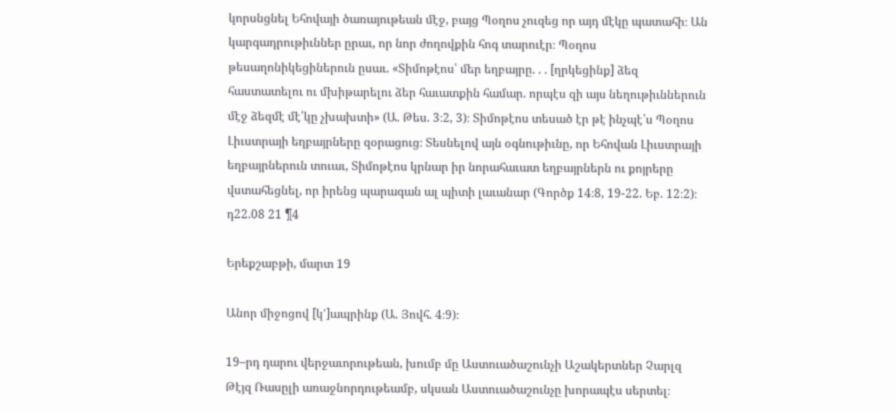կորսնցնել Եհովայի ծառայութեան մէջ, բայց Պօղոս չուզեց որ այդ մէկը պատահի։ Ան կարգադրութիւններ ըրաւ, որ նոր ժողովքին հոգ տարուէր։ Պօղոս թեսաղոնիկեցիներուն ըսաւ. «Տիմոթէոս՝ մեր եղբայրը. . . [ղրկեցինք] ձեզ հաստատելու ու մխիթարելու ձեր հաւատքին համար. որպէս զի այս նեղութիւններուն մէջ ձեզմէ մէ՛կը չխախտի» (Ա. Թես. 3։2, 3)։ Տիմոթէոս տեսած էր թէ ինչպէ՛ս Պօղոս Լիւստրայի եղբայրները զօրացուց։ Տեսնելով այն օգնութիւնը, որ Եհովան Լիւստրայի եղբայրներուն տուաւ, Տիմոթէոս կրնար իր նորահաւատ եղբայրներն ու քոյրերը վստահեցնել, որ իրենց պարագան ալ պիտի լաւանար (Գործք 14։8, 19-22. Եբ. 12։2)։ դ22.08 21 ¶4

Երեքշաբթի, մարտ 19

Անոր միջոցով [կ’]ապրինք (Ա. Յովհ. 4։9)։

19–րդ դարու վերջաւորութեան, խումբ մը Աստուածաշունչի Աշակերտներ Չարլզ Թէյզ Ռասըլի առաջնորդութեամբ, սկսան Աստուածաշունչը խորապէս սերտել։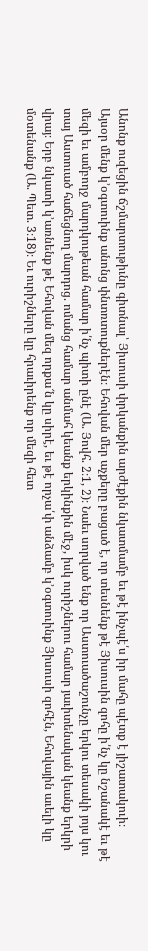Անոնք ուզեցին ճշմարտութիւնը գիտնալ՝ Յիսուսի փրկանքին արժէքին նկատմամբ եւ թէ ինչպէ՛ս իր մահը պէտք է յիշատակուի։ Այսօր մենք կ’օգտուինք անոնց փնտռտուքներէն։ Եհովան մեր աչքերը բացած է, որ տեսնենք թէ Յիսուսին զոհը ի՛նչ կը նշանակէ եւ թէ մեզի եւ ամբողջ մարդկութեան համար ի՛նչ պիտի ընէ (Ա. Յովհ. 2։1, 2)։ Նաեւ սորված ենք որ Աստուածաշունչը երկու տեսակի յոյս կու տայ Աստուած հաճեցնող մարդոց. ոմանց համար անմահ կեանք երկինքին մէջ, իսկ ուրիշներու համար յաւիտենական կեանք երկրի վրայ։ Երբ նկատի կ’առնենք թէ Եհովան մեզ որքա՜ն կը սիրէ, եւ թէ որչա՛փ անձամբ կ’օգտուինք Յիսուսի զոհէն, Եհովային աւելի կը մօտենանք (Ա. Պետ. 3։18)։ Եւ ուրիշները կը հրաւիրենք որ մեզի հետ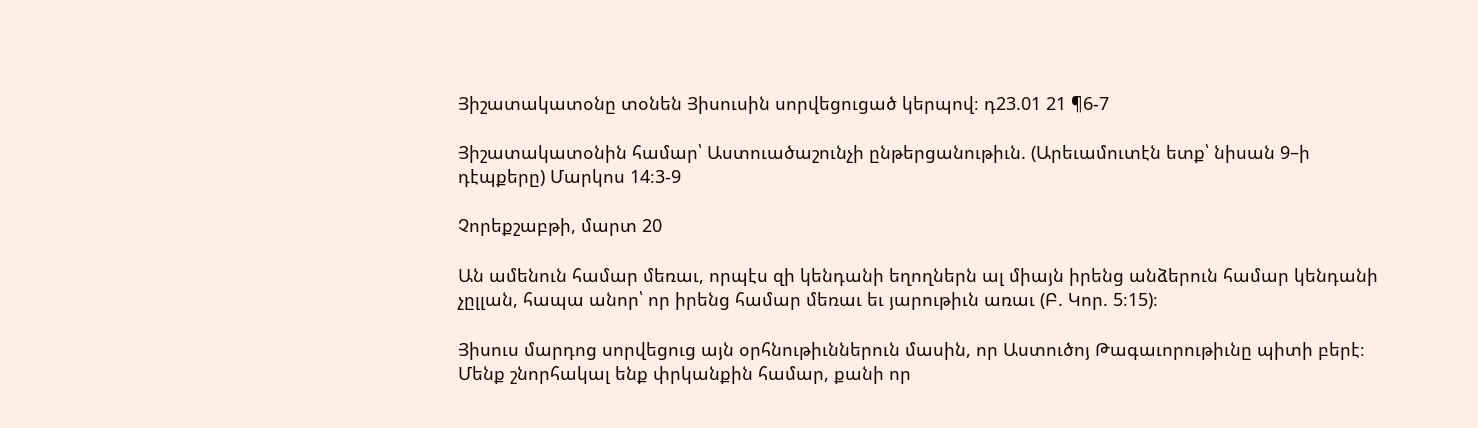Յիշատակատօնը տօնեն Յիսուսին սորվեցուցած կերպով։ դ23.01 21 ¶6-7

Յիշատակատօնին համար՝ Աստուածաշունչի ընթերցանութիւն. (Արեւամուտէն ետք՝ նիսան 9–ի դէպքերը) Մարկոս 14։3-9

Չորեքշաբթի, մարտ 20

Ան ամենուն համար մեռաւ, որպէս զի կենդանի եղողներն ալ միայն իրենց անձերուն համար կենդանի չըլլան, հապա անոր՝ որ իրենց համար մեռաւ եւ յարութիւն առաւ (Բ. Կոր. 5։15)։

Յիսուս մարդոց սորվեցուց այն օրհնութիւններուն մասին, որ Աստուծոյ Թագաւորութիւնը պիտի բերէ։ Մենք շնորհակալ ենք փրկանքին համար, քանի որ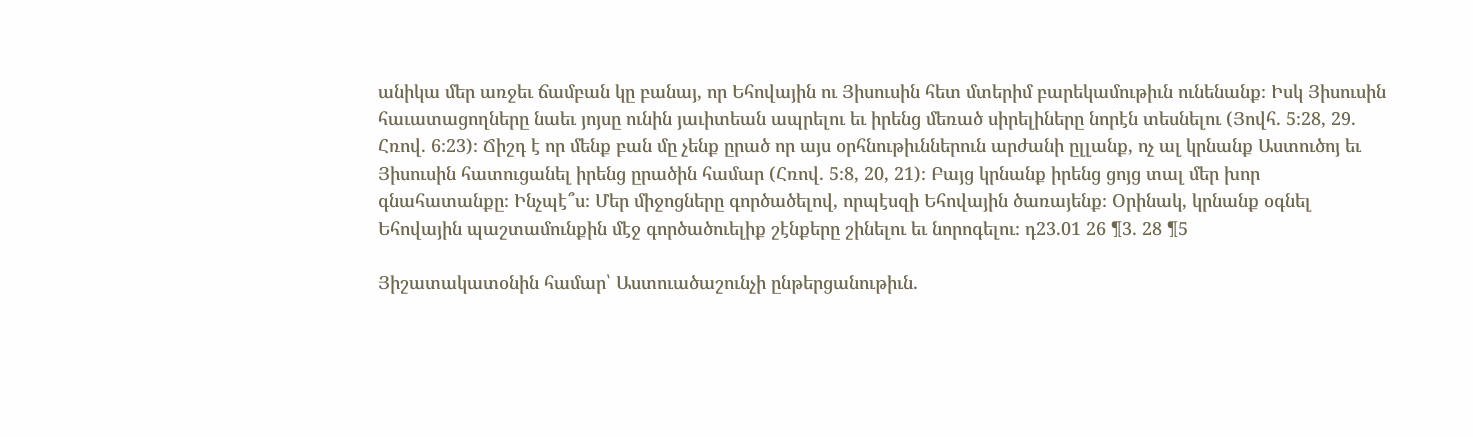անիկա մեր առջեւ ճամբան կը բանայ, որ Եհովային ու Յիսուսին հետ մտերիմ բարեկամութիւն ունենանք։ Իսկ Յիսուսին հաւատացողները նաեւ յոյսը ունին յաւիտեան ապրելու եւ իրենց մեռած սիրելիները նորէն տեսնելու (Յովհ. 5։28, 29. Հռով. 6։23)։ Ճիշդ է որ մենք բան մը չենք ըրած որ այս օրհնութիւններուն արժանի ըլլանք, ոչ ալ կրնանք Աստուծոյ եւ Յիսուսին հատուցանել իրենց ըրածին համար (Հռով. 5։8, 20, 21)։ Բայց կրնանք իրենց ցոյց տալ մեր խոր գնահատանքը։ Ինչպէ՞ս։ Մեր միջոցները գործածելով, որպէսզի Եհովային ծառայենք։ Օրինակ, կրնանք օգնել Եհովային պաշտամունքին մէջ գործածուելիք շէնքերը շինելու եւ նորոգելու։ դ23.01 26 ¶3. 28 ¶5

Յիշատակատօնին համար՝ Աստուածաշունչի ընթերցանութիւն.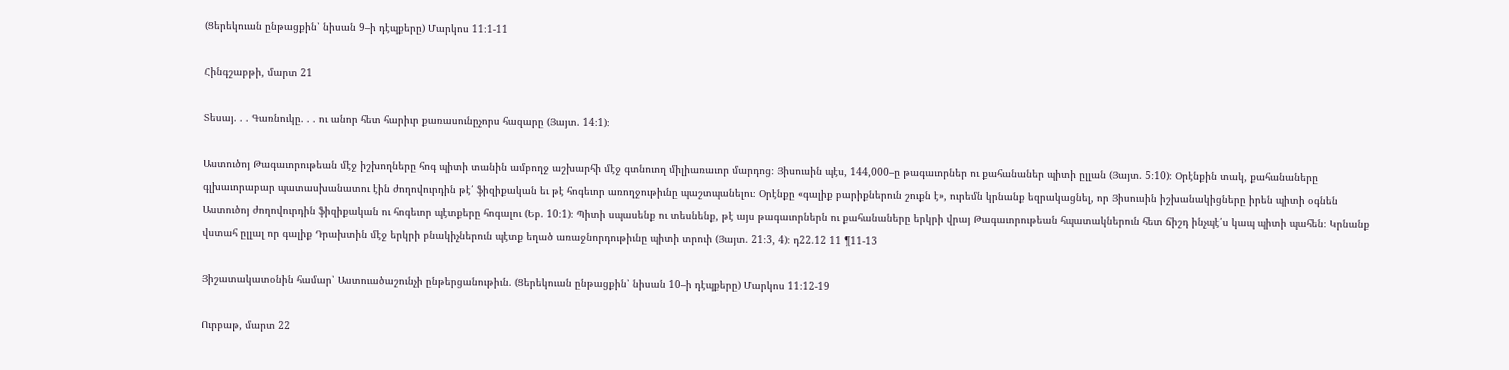(Ցերեկուան ընթացքին՝ նիսան 9–ի դէպքերը) Մարկոս 11։1-11

Հինգշաբթի, մարտ 21

Տեսայ. . . Գառնուկը. . . ու անոր հետ հարիւր քառասունըչորս հազարը (Յայտ. 14։1)։

Աստուծոյ Թագաւորութեան մէջ իշխողները հոգ պիտի տանին ամբողջ աշխարհի մէջ գտնուող միլիառաւոր մարդոց։ Յիսուսին պէս, 144,000–ը թագաւորներ ու քահանաներ պիտի ըլլան (Յայտ. 5։10)։ Օրէնքին տակ, քահանաները գլխաւորաբար պատասխանատու էին ժողովուրդին թէ՛ ֆիզիքական եւ թէ հոգեւոր առողջութիւնը պաշտպանելու։ Օրէնքը «գալիք բարիքներուն շուքն է», ուրեմն կրնանք եզրակացնել, որ Յիսուսին իշխանակիցները իրեն պիտի օգնեն Աստուծոյ ժողովուրդին ֆիզիքական ու հոգեւոր պէտքերը հոգալու (Եբ. 10։1)։ Պիտի սպասենք ու տեսնենք, թէ այս թագաւորներն ու քահանաները երկրի վրայ Թագաւորութեան հպատակներուն հետ ճիշդ ինչպէ՛ս կապ պիտի պահեն։ Կրնանք վստահ ըլլալ որ գալիք Դրախտին մէջ երկրի բնակիչներուն պէտք եղած առաջնորդութիւնը պիտի տրուի (Յայտ. 21։3, 4)։ դ22.12 11 ¶11-13

Յիշատակատօնին համար՝ Աստուածաշունչի ընթերցանութիւն. (Ցերեկուան ընթացքին՝ նիսան 10–ի դէպքերը) Մարկոս 11։12-19

Ուրբաթ, մարտ 22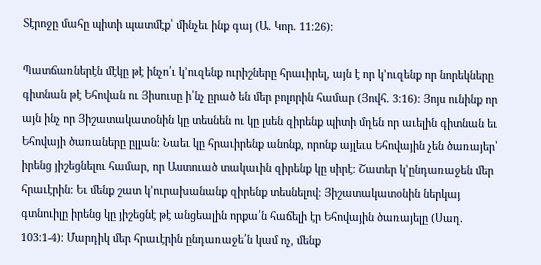Տէրոջը մահը պիտի պատմէք՝ մինչեւ ինք գայ (Ա. Կոր. 11։26)։

Պատճառներէն մէկը թէ ինչո՛ւ կ’ուզենք ուրիշները հրաւիրել, այն է որ կ’ուզենք որ նորեկները գիտնան թէ Եհովան ու Յիսուսը ի՛նչ ըրած են մեր բոլորին համար (Յովհ. 3։16)։ Յոյս ունինք որ այն ինչ որ Յիշատակատօնին կը տեսնեն ու կը լսեն զիրենք պիտի մղեն որ աւելին գիտնան եւ Եհովայի ծառաները ըլլան։ Նաեւ կը հրաւիրենք անոնք, որոնք այլեւս Եհովային չեն ծառայեր՝ իրենց յիշեցնելու համար, որ Աստուած տակաւին զիրենք կը սիրէ։ Շատեր կ’ընդառաջեն մեր հրաւէրին։ Եւ մենք շատ կ’ուրախանանք զիրենք տեսնելով։ Յիշատակատօնին ներկայ գտնուիլը իրենց կը յիշեցնէ թէ անցեալին որքա՛ն հաճելի էր Եհովային ծառայելը (Սաղ. 103։1-4)։ Մարդիկ մեր հրաւէրին ընդառաջե՛ն կամ ոչ, մենք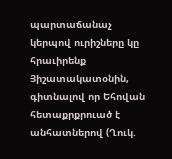պարտաճանաչ կերպով ուրիշները կը հրաւիրենք Յիշատակատօնին, գիտնալով որ Եհովան հետաքրքրուած է անհատներով (Ղուկ.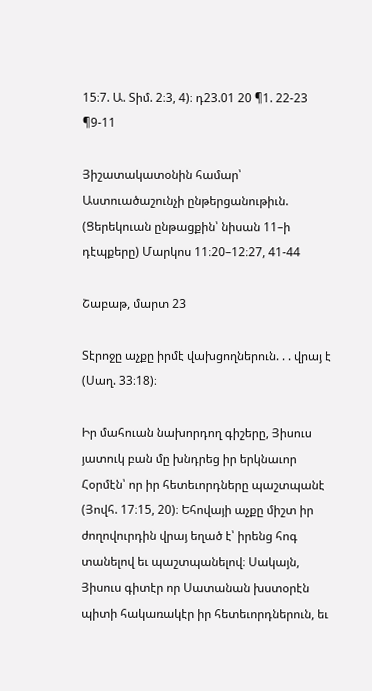15։7. Ա. Տիմ. 2։3, 4)։ դ23.01 20 ¶1. 22-23 ¶9-11

Յիշատակատօնին համար՝ Աստուածաշունչի ընթերցանութիւն. (Ցերեկուան ընթացքին՝ նիսան 11–ի դէպքերը) Մարկոս 11։20–12։27, 41-44

Շաբաթ, մարտ 23

Տէրոջը աչքը իրմէ վախցողներուն. . . վրայ է (Սաղ. 33։18)։

Իր մահուան նախորդող գիշերը, Յիսուս յատուկ բան մը խնդրեց իր երկնաւոր Հօրմէն՝ որ իր հետեւորդները պաշտպանէ (Յովհ. 17։15, 20)։ Եհովայի աչքը միշտ իր ժողովուրդին վրայ եղած է՝ իրենց հոգ տանելով եւ պաշտպանելով։ Սակայն, Յիսուս գիտէր որ Սատանան խստօրէն պիտի հակառակէր իր հետեւորդներուն, եւ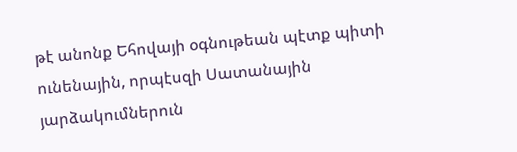թէ անոնք Եհովայի օգնութեան պէտք պիտի ունենային, որպէսզի Սատանային յարձակումներուն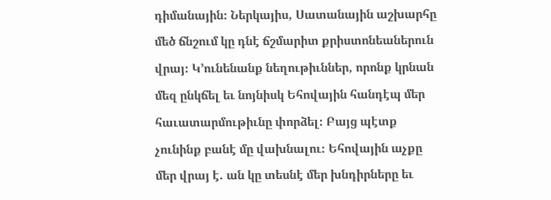դիմանային։ Ներկայիս, Սատանային աշխարհը մեծ ճնշում կը դնէ ճշմարիտ քրիստոնեաներուն վրայ։ Կ’ունենանք նեղութիւններ, որոնք կրնան մեզ ընկճել եւ նոյնիսկ Եհովային հանդէպ մեր հաւատարմութիւնը փորձել։ Բայց պէտք չունինք բանէ մը վախնալու։ Եհովային աչքը մեր վրայ է. ան կը տեսնէ մեր խնդիրները եւ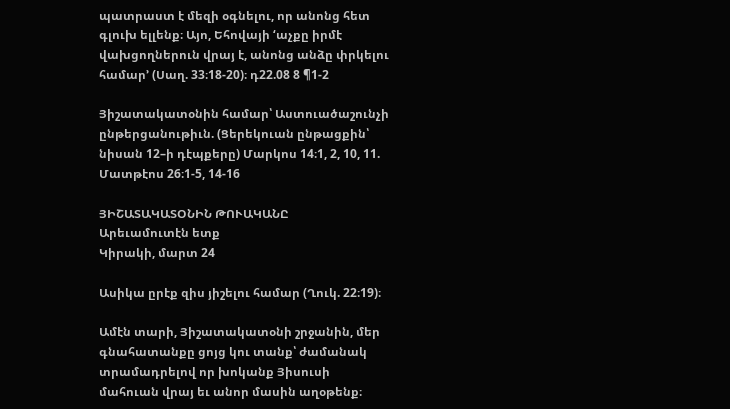պատրաստ է մեզի օգնելու, որ անոնց հետ գլուխ ելլենք։ Այո, Եհովայի ‘աչքը իրմէ վախցողներուն վրայ է, անոնց անձը փրկելու համար’ (Սաղ. 33։18-20)։ դ22.08 8 ¶1-2

Յիշատակատօնին համար՝ Աստուածաշունչի ընթերցանութիւն. (Ցերեկուան ընթացքին՝ նիսան 12–ի դէպքերը) Մարկոս 14։1, 2, 10, 11. Մատթէոս 26։1-5, 14-16

ՅԻՇԱՏԱԿԱՏՕՆԻՆ ԹՈՒԱԿԱՆԸ
Արեւամուտէն ետք
Կիրակի, մարտ 24

Ասիկա ըրէք զիս յիշելու համար (Ղուկ. 22։19)։

Ամէն տարի, Յիշատակատօնի շրջանին, մեր գնահատանքը ցոյց կու տանք՝ ժամանակ տրամադրելով որ խոկանք Յիսուսի մահուան վրայ եւ անոր մասին աղօթենք։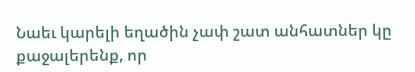Նաեւ կարելի եղածին չափ շատ անհատներ կը քաջալերենք, որ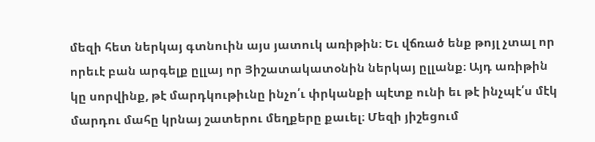մեզի հետ ներկայ գտնուին այս յատուկ առիթին։ Եւ վճռած ենք թոյլ չտալ որ որեւէ բան արգելք ըլլայ որ Յիշատակատօնին ներկայ ըլլանք։ Այդ առիթին կը սորվինք, թէ մարդկութիւնը ինչո՛ւ փրկանքի պէտք ունի եւ թէ ինչպէ՛ս մէկ մարդու մահը կրնայ շատերու մեղքերը քաւել։ Մեզի յիշեցում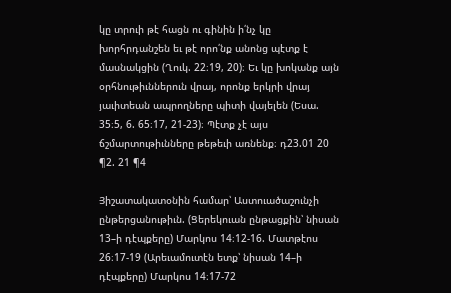կը տրուի թէ հացն ու գինին ի՛նչ կը խորհրդանշեն եւ թէ որո՛նք անոնց պէտք է մասնակցին (Ղուկ. 22։19, 20)։ Եւ կը խոկանք այն օրհնութիւններուն վրայ, որոնք երկրի վրայ յաւիտեան ապրողները պիտի վայելեն (Եսա. 35։5, 6. 65։17, 21-23)։ Պէտք չէ այս ճշմարտութիւնները թեթեւի առնենք։ դ23.01 20 ¶2. 21 ¶4

Յիշատակատօնին համար՝ Աստուածաշունչի ընթերցանութիւն. (Ցերեկուան ընթացքին՝ նիսան 13–ի դէպքերը) Մարկոս 14։12-16. Մատթէոս 26։17-19 (Արեւամուտէն ետք՝ նիսան 14–ի դէպքերը) Մարկոս 14։17-72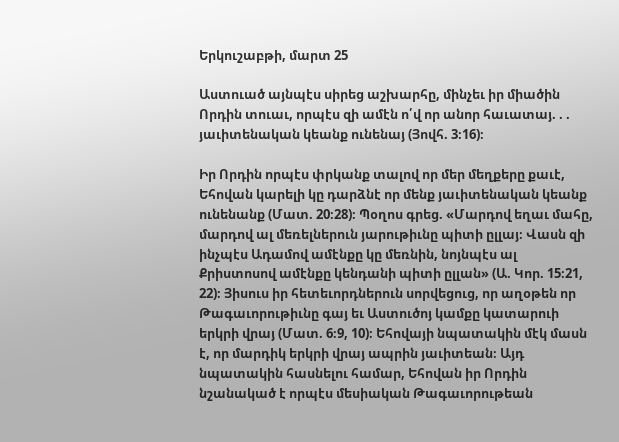Երկուշաբթի, մարտ 25

Աստուած այնպէս սիրեց աշխարհը, մինչեւ իր միածին Որդին տուաւ, որպէս զի ամէն ո՛վ որ անոր հաւատայ. . . յաւիտենական կեանք ունենայ (Յովհ. 3։16)։

Իր Որդին որպէս փրկանք տալով որ մեր մեղքերը քաւէ, Եհովան կարելի կը դարձնէ որ մենք յաւիտենական կեանք ունենանք (Մատ. 20։28)։ Պօղոս գրեց. «Մարդով եղաւ մահը, մարդով ալ մեռելներուն յարութիւնը պիտի ըլլայ։ Վասն զի ինչպէս Ադամով ամէնքը կը մեռնին, նոյնպէս ալ Քրիստոսով ամէնքը կենդանի պիտի ըլլան» (Ա. Կոր. 15։21, 22)։ Յիսուս իր հետեւորդներուն սորվեցուց, որ աղօթեն որ Թագաւորութիւնը գայ եւ Աստուծոյ կամքը կատարուի երկրի վրայ (Մատ. 6։9, 10)։ Եհովայի նպատակին մէկ մասն է, որ մարդիկ երկրի վրայ ապրին յաւիտեան։ Այդ նպատակին հասնելու համար, Եհովան իր Որդին նշանակած է որպէս մեսիական Թագաւորութեան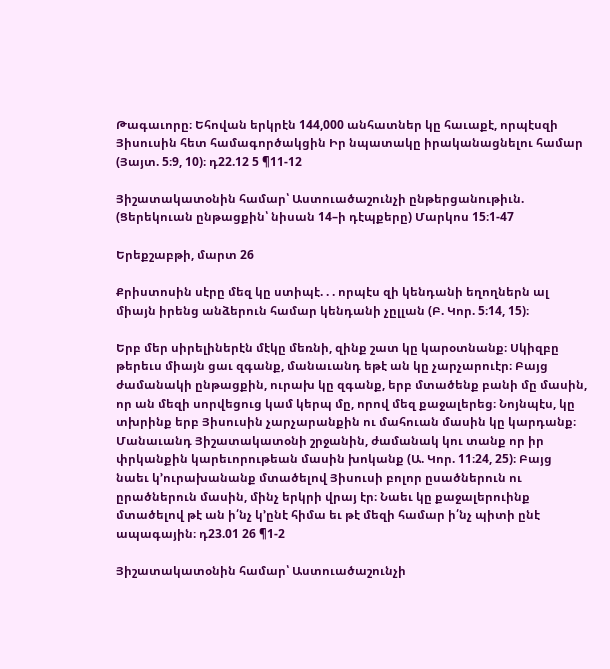Թագաւորը։ Եհովան երկրէն 144,000 անհատներ կը հաւաքէ, որպէսզի Յիսուսին հետ համագործակցին Իր նպատակը իրականացնելու համար (Յայտ. 5։9, 10)։ դ22.12 5 ¶11-12

Յիշատակատօնին համար՝ Աստուածաշունչի ընթերցանութիւն. (Ցերեկուան ընթացքին՝ նիսան 14–ի դէպքերը) Մարկոս 15։1-47

Երեքշաբթի, մարտ 26

Քրիստոսին սէրը մեզ կը ստիպէ. . . որպէս զի կենդանի եղողներն ալ միայն իրենց անձերուն համար կենդանի չըլլան (Բ. Կոր. 5։14, 15)։

Երբ մեր սիրելիներէն մէկը մեռնի, զինք շատ կը կարօտնանք։ Սկիզբը թերեւս միայն ցաւ զգանք, մանաւանդ եթէ ան կը չարչարուէր։ Բայց ժամանակի ընթացքին, ուրախ կը զգանք, երբ մտածենք բանի մը մասին, որ ան մեզի սորվեցուց կամ կերպ մը, որով մեզ քաջալերեց։ Նոյնպէս, կը տխրինք երբ Յիսուսին չարչարանքին ու մահուան մասին կը կարդանք։ Մանաւանդ Յիշատակատօնի շրջանին, ժամանակ կու տանք որ իր փրկանքին կարեւորութեան մասին խոկանք (Ա. Կոր. 11։24, 25)։ Բայց նաեւ կ’ուրախանանք մտածելով Յիսուսի բոլոր ըսածներուն ու ըրածներուն մասին, մինչ երկրի վրայ էր։ Նաեւ կը քաջալերուինք մտածելով թէ ան ի՛նչ կ’ընէ հիմա եւ թէ մեզի համար ի՛նչ պիտի ընէ ապագային։ դ23.01 26 ¶1-2

Յիշատակատօնին համար՝ Աստուածաշունչի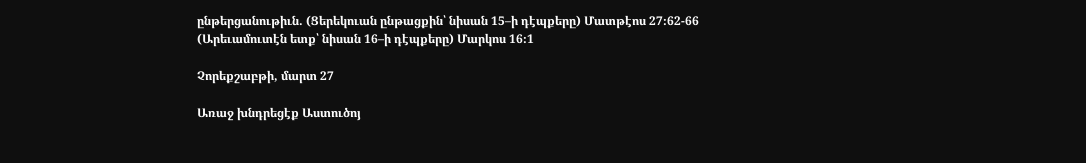ընթերցանութիւն. (Ցերեկուան ընթացքին՝ նիսան 15–ի դէպքերը) Մատթէոս 27։62-66 (Արեւամուտէն ետք՝ նիսան 16–ի դէպքերը) Մարկոս 16։1

Չորեքշաբթի, մարտ 27

Առաջ խնդրեցէք Աստուծոյ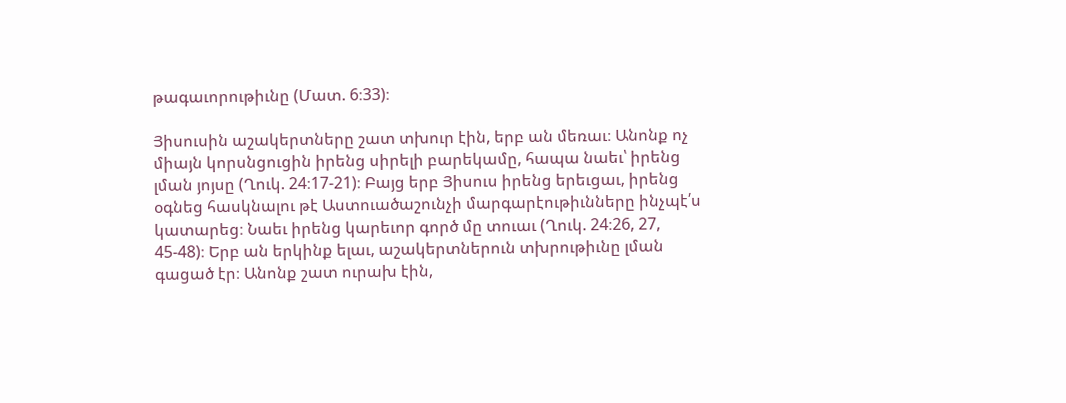թագաւորութիւնը (Մատ. 6։33)։

Յիսուսին աշակերտները շատ տխուր էին, երբ ան մեռաւ։ Անոնք ոչ միայն կորսնցուցին իրենց սիրելի բարեկամը, հապա նաեւ՝ իրենց լման յոյսը (Ղուկ. 24։17-21)։ Բայց երբ Յիսուս իրենց երեւցաւ, իրենց օգնեց հասկնալու թէ Աստուածաշունչի մարգարէութիւնները ինչպէ՛ս կատարեց։ Նաեւ իրենց կարեւոր գործ մը տուաւ (Ղուկ. 24։26, 27, 45-48)։ Երբ ան երկինք ելաւ, աշակերտներուն տխրութիւնը լման գացած էր։ Անոնք շատ ուրախ էին,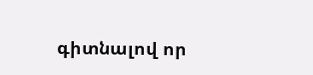գիտնալով որ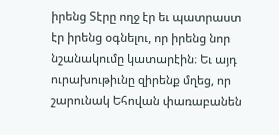իրենց Տէրը ողջ էր եւ պատրաստ էր իրենց օգնելու, որ իրենց նոր նշանակումը կատարէին։ Եւ այդ ուրախութիւնը զիրենք մղեց, որ շարունակ Եհովան փառաբանեն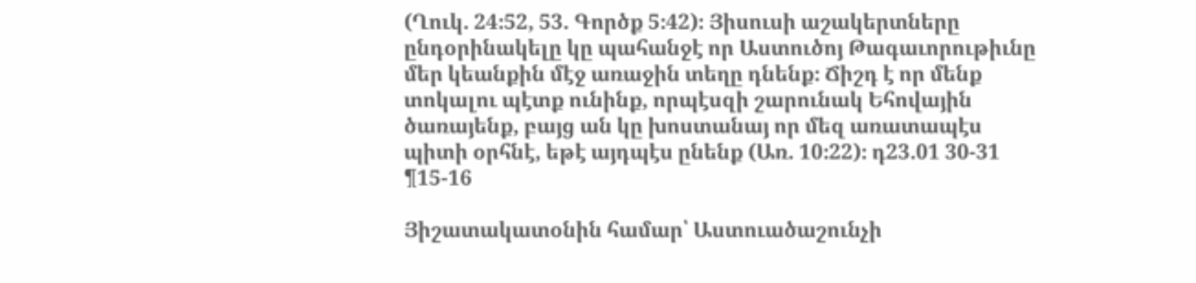(Ղուկ. 24։52, 53. Գործք 5։42)։ Յիսուսի աշակերտները ընդօրինակելը կը պահանջէ որ Աստուծոյ Թագաւորութիւնը մեր կեանքին մէջ առաջին տեղը դնենք։ Ճիշդ է որ մենք տոկալու պէտք ունինք, որպէսզի շարունակ Եհովային ծառայենք, բայց ան կը խոստանայ որ մեզ առատապէս պիտի օրհնէ, եթէ այդպէս ընենք (Առ. 10։22)։ դ23.01 30-31 ¶15-16

Յիշատակատօնին համար՝ Աստուածաշունչի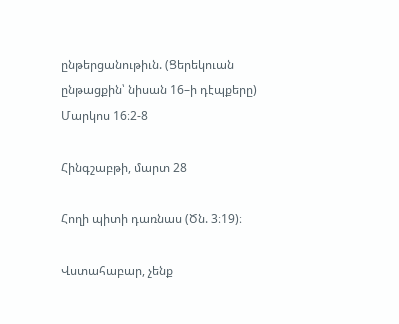ընթերցանութիւն. (Ցերեկուան ընթացքին՝ նիսան 16–ի դէպքերը) Մարկոս 16։2-8

Հինգշաբթի, մարտ 28

Հողի պիտի դառնաս (Ծն. 3։19)։

Վստահաբար, չենք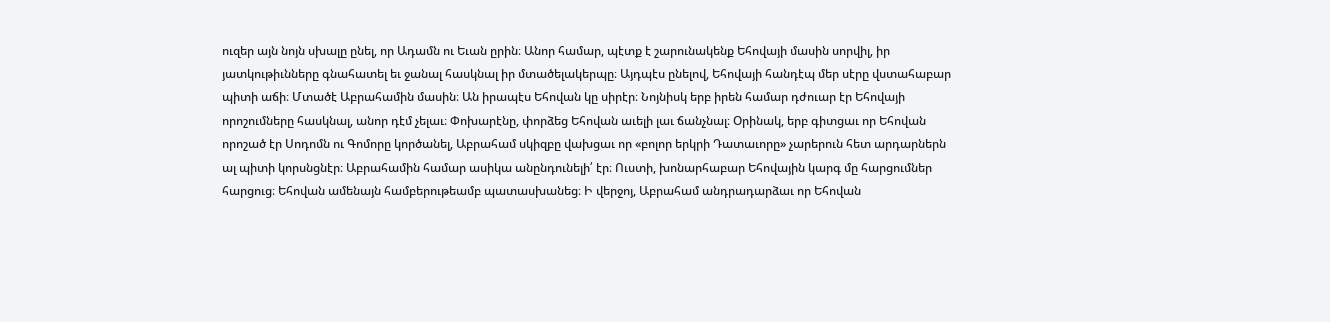ուզեր այն նոյն սխալը ընել, որ Ադամն ու Եւան ըրին։ Անոր համար, պէտք է շարունակենք Եհովայի մասին սորվիլ, իր յատկութիւնները գնահատել եւ ջանալ հասկնալ իր մտածելակերպը։ Այդպէս ընելով, Եհովայի հանդէպ մեր սէրը վստահաբար պիտի աճի։ Մտածէ Աբրահամին մասին։ Ան իրապէս Եհովան կը սիրէր։ Նոյնիսկ երբ իրեն համար դժուար էր Եհովայի որոշումները հասկնալ, անոր դէմ չելաւ։ Փոխարէնը, փորձեց Եհովան աւելի լաւ ճանչնալ։ Օրինակ, երբ գիտցաւ որ Եհովան որոշած էր Սոդոմն ու Գոմորը կործանել, Աբրահամ սկիզբը վախցաւ որ «բոլոր երկրի Դատաւորը» չարերուն հետ արդարներն ալ պիտի կորսնցնէր։ Աբրահամին համար ասիկա անընդունելի՛ էր։ Ուստի, խոնարհաբար Եհովային կարգ մը հարցումներ հարցուց։ Եհովան ամենայն համբերութեամբ պատասխանեց։ Ի վերջոյ, Աբրահամ անդրադարձաւ որ Եհովան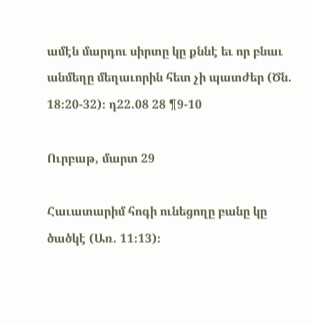ամէն մարդու սիրտը կը քննէ եւ որ բնաւ անմեղը մեղաւորին հետ չի պատժեր (Ծն. 18։20-32)։ դ22.08 28 ¶9-10

Ուրբաթ, մարտ 29

Հաւատարիմ հոգի ունեցողը բանը կը ծածկէ (Առ. 11։13)։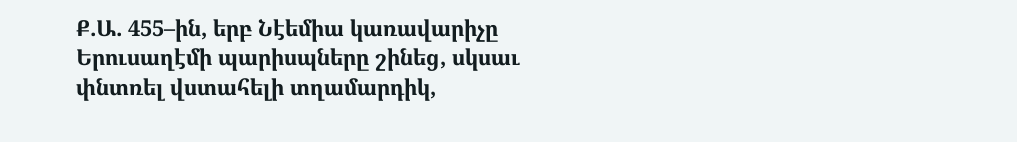Ք.Ա. 455–ին, երբ Նէեմիա կառավարիչը Երուսաղէմի պարիսպները շինեց, սկսաւ փնտռել վստահելի տղամարդիկ,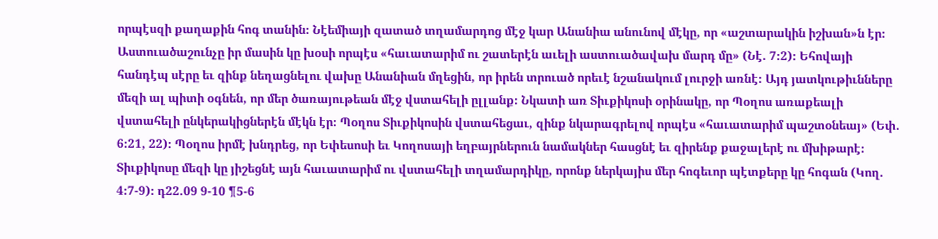որպէսզի քաղաքին հոգ տանին։ Նէեմիայի զատած տղամարդոց մէջ կար Անանիա անունով մէկը, որ «աշտարակին իշխան»ն էր։ Աստուածաշունչը իր մասին կը խօսի որպէս «հաւատարիմ ու շատերէն աւելի աստուածավախ մարդ մը» (Նէ. 7։2)։ Եհովայի հանդէպ սէրը եւ զինք նեղացնելու վախը Անանիան մղեցին, որ իրեն տրուած որեւէ նշանակում լուրջի առնէ։ Այդ յատկութիւնները մեզի ալ պիտի օգնեն, որ մեր ծառայութեան մէջ վստահելի ըլլանք։ Նկատի առ Տիւքիկոսի օրինակը, որ Պօղոս առաքեալի վստահելի ընկերակիցներէն մէկն էր։ Պօղոս Տիւքիկոսին վստահեցաւ, զինք նկարագրելով որպէս «հաւատարիմ պաշտօնեայ» (Եփ. 6։21, 22)։ Պօղոս իրմէ խնդրեց, որ Եփեսոսի եւ Կողոսայի եղբայրներուն նամակներ հասցնէ եւ զիրենք քաջալերէ ու մխիթարէ։ Տիւքիկոսը մեզի կը յիշեցնէ այն հաւատարիմ ու վստահելի տղամարդիկը, որոնք ներկայիս մեր հոգեւոր պէտքերը կը հոգան (Կող. 4։7-9)։ դ22.09 9-10 ¶5-6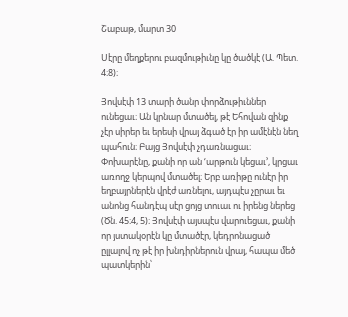Շաբաթ, մարտ 30

Սէրը մեղքերու բազմութիւնը կը ծածկէ (Ա. Պետ. 4։8)։

Յովսէփ 13 տարի ծանր փորձութիւններ ունեցաւ։ Ան կրնար մտածել, թէ Եհովան զինք չէր սիրեր եւ երեսի վրայ ձգած էր իր ամէնէն նեղ պահուն։ Բայց Յովսէփ չդառնացաւ։ Փոխարէնը, քանի որ ան ‘արթուն կեցաւ’, կրցաւ առողջ կերպով մտածել։ Երբ առիթը ունէր իր եղբայրներէն վրէժ առնելու, այդպէս չըրաւ եւ անոնց հանդէպ սէր ցոյց տուաւ ու իրենց ներեց (Ծն. 45։4, 5)։ Յովսէփ այսպէս վարուեցաւ, քանի որ յստակօրէն կը մտածէր, կեդրոնացած ըլլալով ոչ թէ իր խնդիրներուն վրայ, հապա մեծ պատկերին՝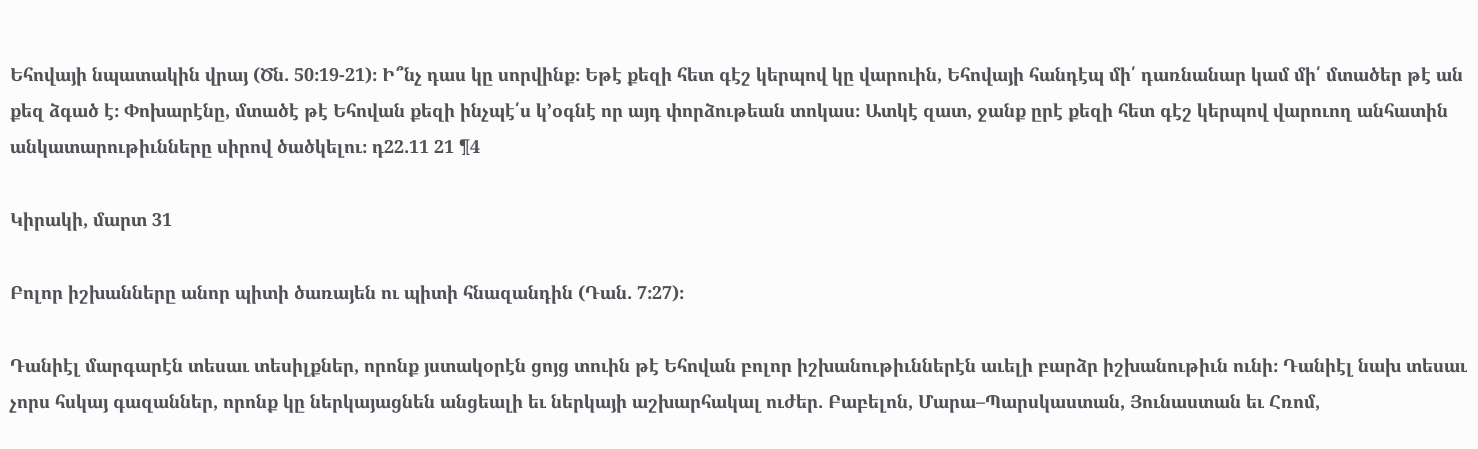Եհովայի նպատակին վրայ (Ծն. 50։19-21)։ Ի՞նչ դաս կը սորվինք։ Եթէ քեզի հետ գէշ կերպով կը վարուին, Եհովայի հանդէպ մի՛ դառնանար կամ մի՛ մտածեր թէ ան քեզ ձգած է։ Փոխարէնը, մտածէ թէ Եհովան քեզի ինչպէ՛ս կ’օգնէ որ այդ փորձութեան տոկաս։ Ատկէ զատ, ջանք ըրէ քեզի հետ գէշ կերպով վարուող անհատին անկատարութիւնները սիրով ծածկելու։ դ22.11 21 ¶4

Կիրակի, մարտ 31

Բոլոր իշխանները անոր պիտի ծառայեն ու պիտի հնազանդին (Դան. 7։27)։

Դանիէլ մարգարէն տեսաւ տեսիլքներ, որոնք յստակօրէն ցոյց տուին թէ Եհովան բոլոր իշխանութիւններէն աւելի բարձր իշխանութիւն ունի։ Դանիէլ նախ տեսաւ չորս հսկայ գազաններ, որոնք կը ներկայացնեն անցեալի եւ ներկայի աշխարհակալ ուժեր. Բաբելոն, Մարա–Պարսկաստան, Յունաստան եւ Հռոմ,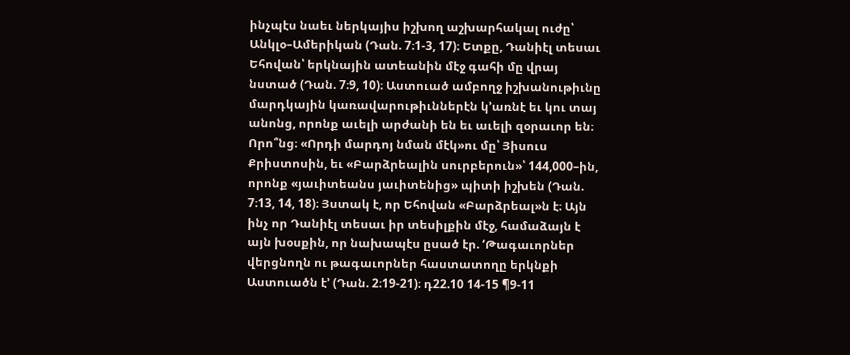ինչպէս նաեւ ներկայիս իշխող աշխարհակալ ուժը՝ Անկլօ–Ամերիկան (Դան. 7։1-3, 17)։ Ետքը, Դանիէլ տեսաւ Եհովան՝ երկնային ատեանին մէջ գահի մը վրայ նստած (Դան. 7։9, 10)։ Աստուած ամբողջ իշխանութիւնը մարդկային կառավարութիւններէն կ’առնէ եւ կու տայ անոնց, որոնք աւելի արժանի են եւ աւելի զօրաւոր են։ Որո՞նց։ «Որդի մարդոյ նման մէկ»ու մը՝ Յիսուս Քրիստոսին, եւ «Բարձրեալին սուրբերուն»՝ 144,000–ին, որոնք «յաւիտեանս յաւիտենից» պիտի իշխեն (Դան. 7։13, 14, 18)։ Յստակ է, որ Եհովան «Բարձրեալ»ն է։ Այն ինչ որ Դանիէլ տեսաւ իր տեսիլքին մէջ, համաձայն է այն խօսքին, որ նախապէս ըսած էր. ‘Թագաւորներ վերցնողն ու թագաւորներ հաստատողը երկնքի Աստուածն է’ (Դան. 2։19-21)։ դ22.10 14-15 ¶9-11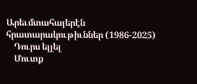Արեւմտահայերէն հրատարակութիւններ (1986-2025)
    Դուրս ելլել
    Մուտք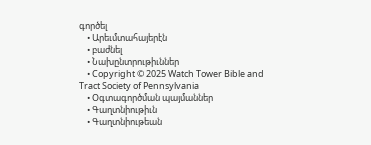գործել
    • Արեւմտահայերէն
    • բաժնել
    • Նախընտրութիւններ
    • Copyright © 2025 Watch Tower Bible and Tract Society of Pennsylvania
    • Օգտագործման պայմաններ
    • Գաղտնիութիւն
    • Գաղտնիութեան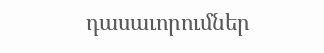դասաւորումներ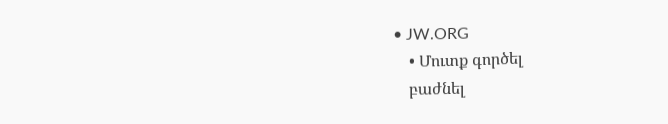• JW.ORG
    • Մուտք գործել
    բաժնել